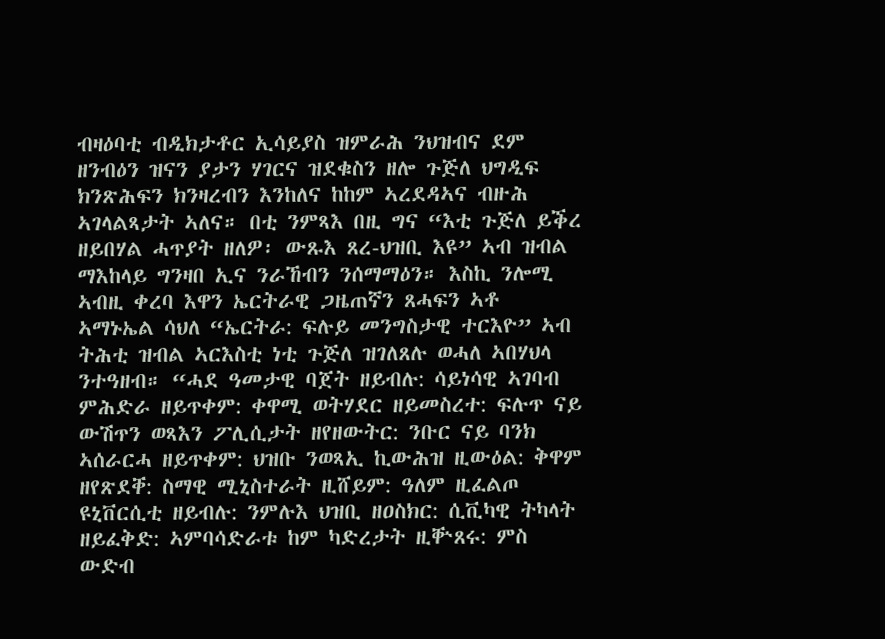ብዛዕባቲ ብዲክታቶር ኢሳይያስ ዝምራሕ ንህዝብና ደም ዘንብዕን ዝናን ያታን ሃገርና ዝደቁስን ዘሎ ጉጅለ ህግዲፍ ክንጽሕፍን ክንዛረብን እንከለና ከከም ኣረደዳኣና ብዙሕ ኣገላልጻታት ኣለና። በቲ ንምጻእ በዚ ግና “እቲ ጉጅለ ይቕረ ዘይበሃል ሓጥያት ዘለዎ፡ ውጹእ ጸረ-ህዝቢ እዩ” ኣብ ዝብል ማእከላይ ግንዛበ ኢና ንራኸብን ንሰማማዕን። እስኪ ንሎሚ ኣብዚ ቀረባ እዋን ኤርትራዊ ጋዜጠኛን ጸሓፍን ኣቶ ኣማኑኤል ሳህለ “ኤርትራ: ፍሉይ መንግስታዊ ተርእዮ” ኣብ ትሕቲ ዝብል ኣርእስቲ ነቲ ጉጅለ ዝገለጸሉ ወሓለ ኣበሃህላ ንተዓዘብ። “ሓደ ዓመታዊ ባጀት ዘይብሉ: ሳይነሳዊ ኣገባብ ምሕድራ ዘይጥቀም: ቀዋሚ ወትሃደር ዘይመስረተ: ፍሉጥ ናይ ውሽጥን ወጻእን ፖሊሲታት ዘየዘውትር: ንቡር ናይ ባንክ ኣሰራርሓ ዘይጥቀም: ህዝቡ ንወጻኢ ኪውሕዝ ዚውዕል: ቅዋም ዘየጽደቐ: ስማዊ ሚኒስተራት ዚሸይም: ዓለም ዚፈልጦ ዩኒቨርሲቲ ዘይብሉ: ንምሉእ ህዝቢ ዘዐስክር: ሲቪካዊ ትካላት ዘይፈቅድ: ኣምባሳድራቱ ከም ካድረታት ዚቝጸሩ: ምስ ውድብ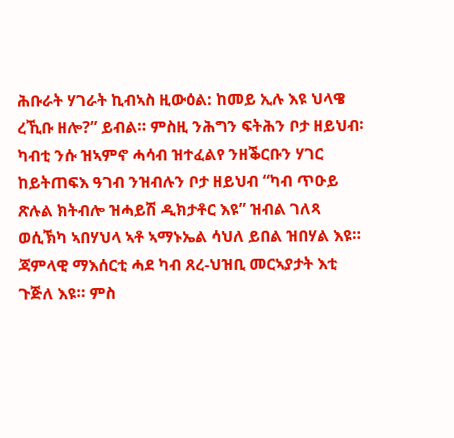ሕቡራት ሃገራት ኪብኣስ ዚውዕል: ከመይ ኢሉ እዩ ህላዌ ረኺቡ ዘሎ?” ይብል። ምስዚ ንሕግን ፍትሕን ቦታ ዘይህብ፡ ካብቲ ንሱ ዝኣምኖ ሓሳብ ዝተፈልየ ንዘቕርቡን ሃገር ከይትጠፍእ ዓገብ ንዝብሉን ቦታ ዘይህብ “ካብ ጥዑይ ጽሉል ክትብሎ ዝሓይሽ ዲክታቶር እዩ” ዝብል ገለጻ ወሲኽካ ኣበሃህላ ኣቶ ኣማኑኤል ሳህለ ይበል ዝበሃል እዩ።
ጃምላዊ ማእሰርቲ ሓደ ካብ ጸረ-ህዝቢ መርኣያታት እቲ ጉጅለ እዩ። ምስ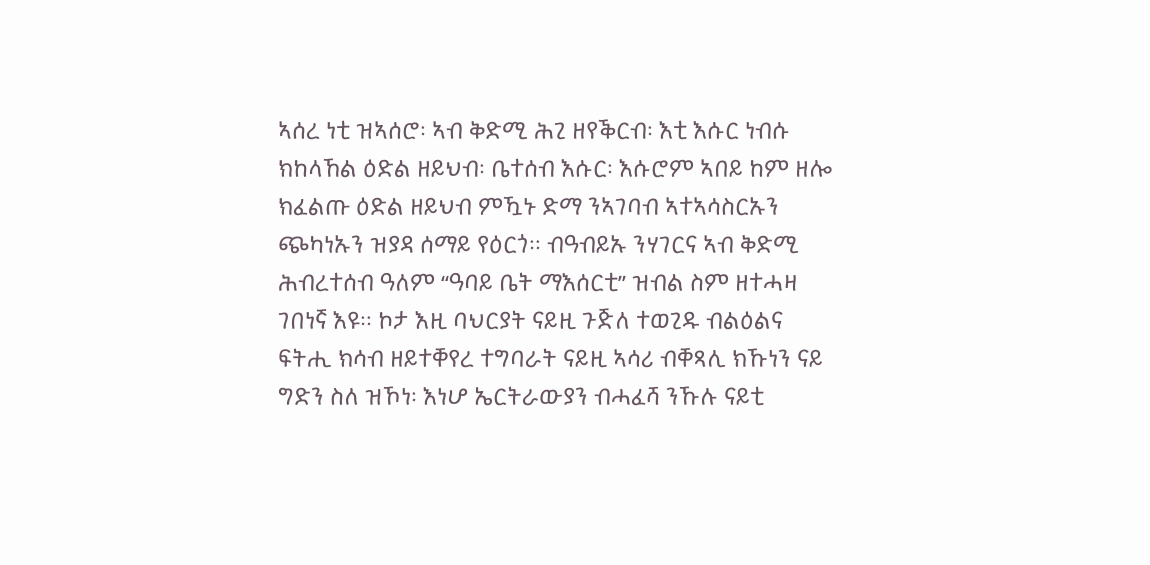ኣሰረ ነቲ ዝኣሰሮ፡ ኣብ ቅድሚ ሕጊ ዘየቕርብ፡ እቲ እሱር ነብሱ ክከላኸል ዕድል ዘይህብ፡ ቤተሰብ እሱር፡ እሱሮም ኣበይ ከም ዘሎ ክፈልጡ ዕድል ዘይህብ ምዃኑ ድማ ንኣገባብ ኣተኣሳስርኡን ጭካነኡን ዝያዳ ሰማይ የዕርጎ። ብዓብይኡ ንሃገርና ኣብ ቅድሚ ሕብረተሰብ ዓለም “ዓባይ ቤት ማእሰርቲ” ዝብል ስም ዘተሓዛ ገበነኛ እዩ። ኮታ እዚ ባህርያት ናይዚ ጉጅለ ተወጊዱ ብልዕልና ፍትሒ ክሳብ ዘይተቐየረ ተግባራት ናይዚ ኣሳሪ ብቐጻሊ ክኹነን ናይ ግድን ስለ ዝኾነ፡ እነሆ ኤርትራውያን ብሓፈሻ ንኹሉ ናይቲ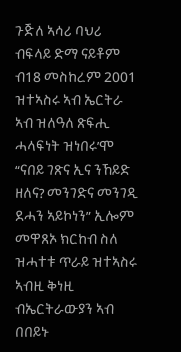ጉጅለ ኣሳሪ ባህሪ ብፍላይ ድማ ናይቶም ብ18 መስከረም 2001 ዝተኣስሩ ኣብ ኤርትራ ኣብ ዝለዓለ ጽፍሒ ሓላፍነት ዝነበሩ’ሞ “ናበይ ገጽና ኢና ንኸይድ ዘለና? መንገድና መንገዲ ደሓን ኣይኮነን” ኢሎም መዋጸኦ ክርከብ ስለ ዝሓተቱ ጥራይ ዝተኣስሩ ኣብዚ ቅነዚ ብኤርትራውያን ኣብ በበይኑ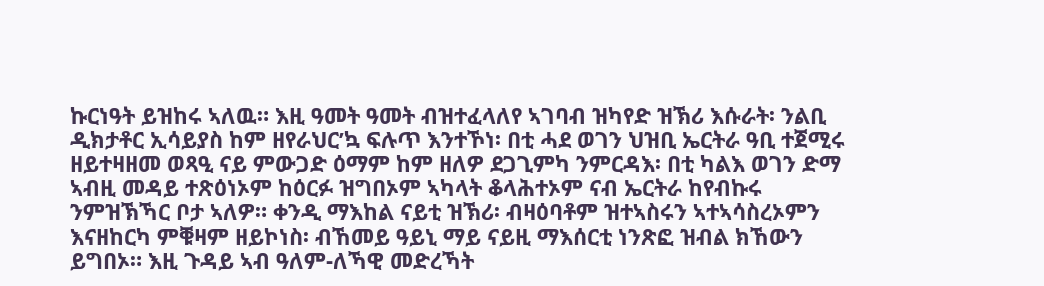ኩርነዓት ይዝከሩ ኣለዉ። እዚ ዓመት ዓመት ብዝተፈላለየ ኣገባብ ዝካየድ ዝኽሪ እሱራት፡ ንልቢ ዲክታቶር ኢሳይያስ ከም ዘየራህር’ኳ ፍሉጥ እንተኾነ፡ በቲ ሓደ ወገን ህዝቢ ኤርትራ ዓቢ ተጀሚሩ ዘይተዛዘመ ወጻዒ ናይ ምውጋድ ዕማም ከም ዘለዎ ደጋጊምካ ንምርዳእ፡ በቲ ካልእ ወገን ድማ ኣብዚ መዳይ ተጽዕነኦም ከዕርፉ ዝግበኦም ኣካላት ቆላሕተኦም ናብ ኤርትራ ከየብኩሩ ንምዝኽኻር ቦታ ኣለዎ። ቀንዲ ማእከል ናይቲ ዝኽሪ፡ ብዛዕባቶም ዝተኣስሩን ኣተኣሳስረኦምን እናዘከርካ ምቑዛም ዘይኮነስ፡ ብኸመይ ዓይኒ ማይ ናይዚ ማእሰርቲ ነንጽፎ ዝብል ክኸውን ይግበኦ። እዚ ጉዳይ ኣብ ዓለም-ለኻዊ መድረኻት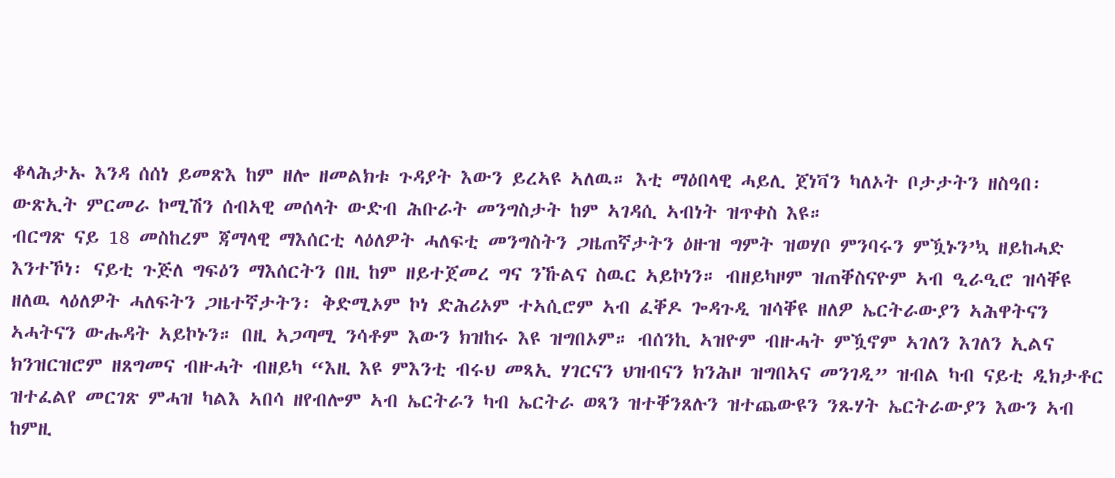ቆላሕታኡ እንዳ ሰሰነ ይመጽእ ከም ዘሎ ዘመልክቱ ጉዳያት እውን ይረኣዩ ኣለዉ። እቲ ማዕበላዊ ሓይሊ ጀነቫን ካለኦት ቦታታትን ዘስዓበ፡ ውጽኢት ምርመራ ኮሚሽን ሰብኣዊ መሰላት ውድብ ሕቡራት መንግስታት ከም ኣገዳሲ ኣብነት ዝጥቀስ እዩ።
ብርግጽ ናይ 18 መስከረም ጃማላዊ ማእሰርቲ ላዕለዎት ሓለፍቲ መንግስትን ጋዜጠኛታትን ዕዙዝ ግምት ዝወሃቦ ምንባሩን ምዃኑን’ኳ ዘይከሓድ እንተኾነ፡ ናይቲ ጉጅለ ግፍዕን ማእሰርትን በዚ ከም ዘይተጀመረ ግና ንኹልና ስዉር ኣይኮነን። ብዘይካዞም ዝጠቐስናዮም ኣብ ዒራዒሮ ዝሳቐዩ ዘለዉ ላዕለዎት ሓለፍትን ጋዜተኛታትን፡ ቅድሚኦም ኮነ ድሕሪኦም ተኣሲሮም ኣብ ፈቐዶ ጐዳጉዲ ዝሳቐዩ ዘለዎ ኤርትራውያን ኣሕዋትናን ኣሓትናን ውሑዳት ኣይኮኑን። በዚ ኣጋጣሚ ንሳቶም እውን ክዝከሩ እዩ ዝግበኦም። ብሰንኪ ኣዝዮም ብዙሓት ምዃኖም ኣገለን እገለን ኢልና ክንዝርዝሮም ዘጸግመና ብዙሓት ብዘይካ “እዚ እዩ ምእንቲ ብሩህ መጻኢ ሃገርናን ህዝብናን ክንሕዞ ዝግበኣና መንገዲ” ዝብል ካብ ናይቲ ዲክታቶር ዝተፈልየ መርገጽ ምሓዝ ካልእ ኣበሳ ዘየብሎም ኣብ ኤርትራን ካብ ኤርትራ ወጻን ዝተቐንጸሉን ዝተጨውዩን ንጹሃት ኤርትራውያን እውን ኣብ ከምዚ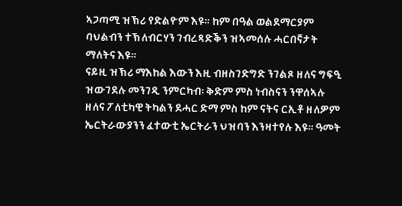ኣጋጣሚ ዝኽሪ የድልዮም እዩ። ከም በዓል ወልደማርያም ባህልብን ተኽለብርሃን ገብረጻድቕን ዝኣመሰሉ ሓርበኛታት ማለትና እዩ።
ናይዚ ዝኽሪ ማእከል እውን እዚ ብዘስገድግድ ንገልጾ ዘለና ግፍዒ ዝውገደሉ መንገዲ ንምርካብ፡ ቅድም ምስ ነብስናን ንዋሰኣሉ ዘለና ፖለቲካዊ ትካልን ደሓር ድማ ምስ ከም ናትና ርኢቶ ዘለዎም ኤርትራውያንን ፈተውቲ ኤርትራን ህዝባን እንዛተየሉ እዩ። ዓመት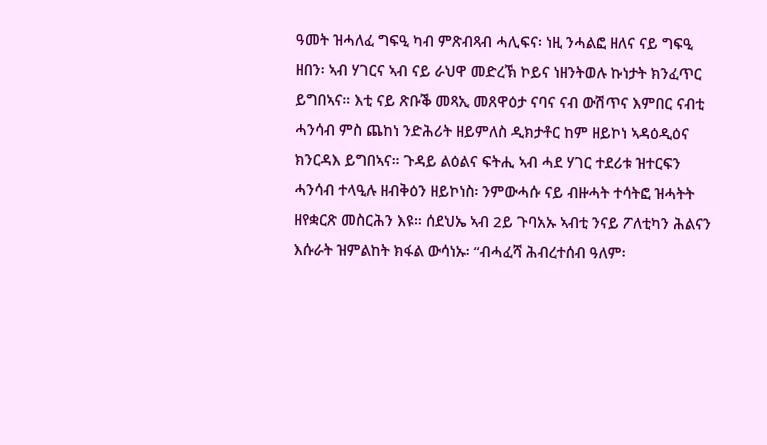ዓመት ዝሓለፈ ግፍዒ ካብ ምጽብጻብ ሓሊፍና፡ ነዚ ንሓልፎ ዘለና ናይ ግፍዒ ዘበን፡ ኣብ ሃገርና ኣብ ናይ ራህዋ መድረኽ ኮይና ነዘንትወሉ ኩነታት ክንፈጥር ይግበኣና። እቲ ናይ ጽቡቕ መጻኢ መጸዋዕታ ናባና ናብ ውሽጥና እምበር ናብቲ ሓንሳብ ምስ ጨከነ ንድሕሪት ዘይምለስ ዲክታቶር ከም ዘይኮነ ኣዳዕዲዕና ክንርዳእ ይግበኣና። ጉዳይ ልዕልና ፍትሒ ኣብ ሓደ ሃገር ተደሪቱ ዝተርፍን ሓንሳብ ተላዒሉ ዘብቅዕን ዘይኮነስ፡ ንምውሓሱ ናይ ብዙሓት ተሳትፎ ዝሓትት ዘየቋርጽ መስርሕን እዩ። ሰደህኤ ኣብ 2ይ ጉባአኡ ኣብቲ ንናይ ፖለቲካን ሕልናን እሱራት ዝምልከት ክፋል ውሳነኡ፡ “ብሓፈሻ ሕብረተሰብ ዓለም፡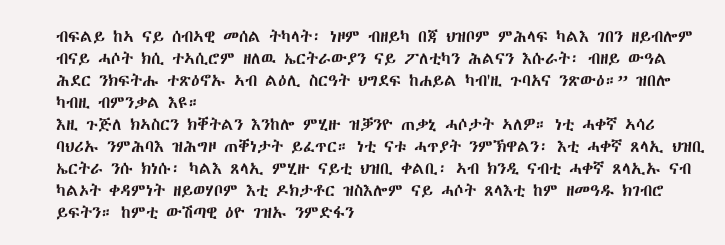ብፍልይ ከኣ ናይ ሰብኣዊ መሰል ትካላት፡ ነዞም ብዘይካ በጃ ህዝቦም ምሕላፍ ካልእ ገበን ዘይብሎም ብናይ ሓሶት ክሲ ተኣሲሮም ዘለዉ ኤርትራውያን ናይ ፖለቲካን ሕልናን እሱራት፡ ብዘይ ውዓል ሕደር ንክፍትሑ ተጽዕኖኡ ኣብ ልዕሊ ስርዓት ህግደፍ ከሐይል ካብ'ዚ ጉባአና ንጽውዕ።” ዝበሎ ካብዚ ብምንቃል እዩ።
እዚ ጉጅለ ክኣስርን ክቐትልን እንከሎ ምሂዙ ዝቓንዮ ጠቃኒ ሓሶታት ኣለዎ። ነቲ ሓቀኛ ኣሳሪ ባህሪኡ ንምሕባእ ዝሕግዞ ጠቐነታት ይፈጥር። ነቲ ናቱ ሓጥያት ንምኽዋልን፡ እቲ ሓቀኛ ጸላኢ ህዝቢ ኤርትራ ንሱ ክነሱ፡ ካልእ ጸላኢ ምሂዙ ናይቲ ህዝቢ ቀልቢ፡ ኣብ ክንዲ ናብቲ ሓቀኛ ጸላኢኡ ናብ ካልኦት ቀዳምነት ዘይወሃቦም እቲ ዶክታቶር ዝስእሎም ናይ ሓሶት ጸላእቲ ከም ዘመዓዱ ክገብሮ ይፍትን። ከምቲ ውሽጣዊ ዕዮ ገዝኡ ንምድፋን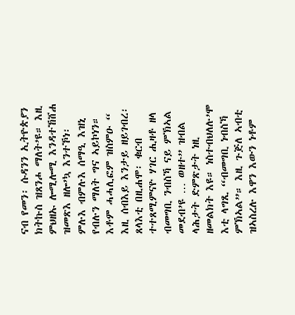ናብ የመን፡ ሱዳንን ኢትዮጵያን ክትኩስ ዝጸንሖ ማለት’ዩ። እዚ ምህዘኡ ሎሚሎሚ እንዳተኸሸሐ ዝመጽእ ዘሎ’ኳ እንተኾነ፡ ምሉእ ብምሉእ ሰማዒ እዝኒ የብሉን ማለት ግና ኣይኮነን። እቶም ሓሓሊፎም ዝስምዑ “ እዚ ሰብእይ እንታይ ዘይገብረ፡ ጸላእቲ በዚሐሞ፡ ቁርብ ተተጸሚምናዮ ሃገር ሒዛቶ ዘላ ብመግቢ ንብስኻ ናይ ምኽኣል መደብ’ዩ … ወዘተ” ዝብል ላሕታት ድምጽታት ነዚ ዘመልክት እዩ። ነስተብህለሉ’ሞ እቲ ላግጺ “ብመግቢ ነብስኻ ምኽኣል”። እዚ ጉጅለ ኣብቲ ዝኣስረሉ እዋን እውን ነቶም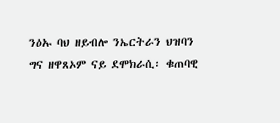ንዕኡ ባህ ዘይብሎ ንኤርትራን ህዝባን ግና ዘዋጸኦም ናይ ደሞክራሲ፡ ቁጠባዊ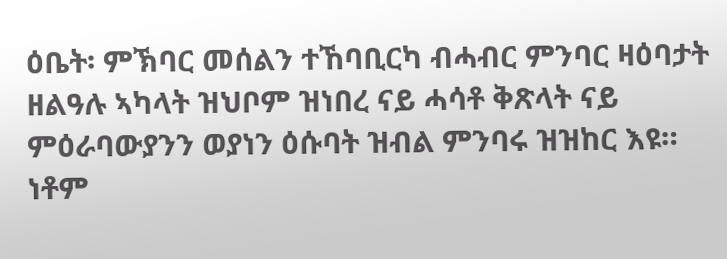ዕቤት፡ ምኽባር መሰልን ተኸባቢርካ ብሓብር ምንባር ዛዕባታት ዘልዓሉ ኣካላት ዝህቦም ዝነበረ ናይ ሓሳቶ ቅጽላት ናይ ምዕራባውያንን ወያነን ዕሱባት ዝብል ምንባሩ ዝዝከር እዩ። ነቶም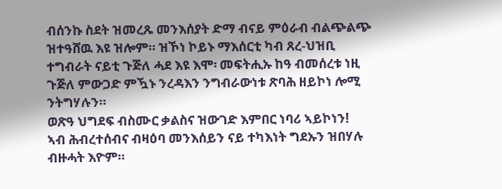ብሰንኩ ስደት ዝመረጹ መንእሰያት ድማ ብናይ ምዕራብ ብልጭልጭ ዝተዓሸዉ እዩ ዝሎም። ዝኾነ ኮይኑ ማእሰርቲ ካብ ጸረ-ህዝቢ ተግብራት ናይቲ ጉጅለ ሓደ እዩ እሞ፡ መፍትሒኡ ከዓ ብመሰረቱ ነዚ ጉጅለ ምውጋድ ምዃኑ ንረዳእን ንግብራውነቱ ጽባሕ ዘይኮነ ሎሚ ንትግሃሉን።
ወጽዓ ህግደፍ ብስሙር ቃልስና ዝውገድ እምበር ነባሪ ኣይኮነን!
ኣብ ሕብረተሰብና ብዛዕባ መንእሰይን ናይ ተካእነት ግደኡን ዝበሃሉ ብዙሓት እዮም።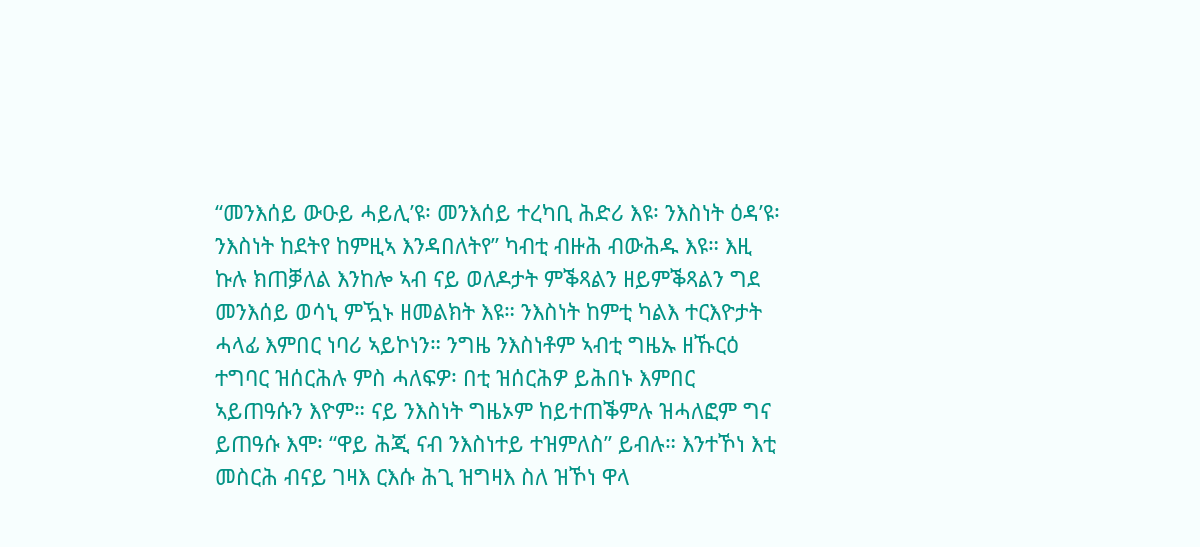“መንእሰይ ውዑይ ሓይሊ’ዩ፡ መንእሰይ ተረካቢ ሕድሪ እዩ፡ ንእስነት ዕዳ’ዩ፡ ንእስነት ከደትየ ከምዚኣ እንዳበለትየ” ካብቲ ብዙሕ ብውሕዱ እዩ። እዚ ኩሉ ክጠቓለል እንከሎ ኣብ ናይ ወለዶታት ምቕጻልን ዘይምቕጻልን ግደ መንእሰይ ወሳኒ ምዃኑ ዘመልክት እዩ። ንእስነት ከምቲ ካልእ ተርእዮታት ሓላፊ እምበር ነባሪ ኣይኮነን። ንግዜ ንእስነቶም ኣብቲ ግዜኡ ዘኹርዕ ተግባር ዝሰርሕሉ ምስ ሓለፍዎ፡ በቲ ዝሰርሕዎ ይሕበኑ እምበር ኣይጠዓሱን እዮም። ናይ ንእስነት ግዜኦም ከይተጠቕምሉ ዝሓለፎም ግና ይጠዓሱ እሞ፡ “ዋይ ሕጂ ናብ ንእስነተይ ተዝምለስ” ይብሉ። እንተኾነ እቲ መስርሕ ብናይ ገዛእ ርእሱ ሕጊ ዝግዛእ ስለ ዝኾነ ዋላ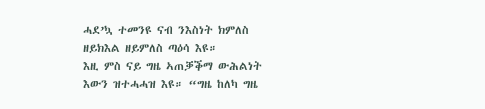ሓደ’ኳ ተመንዩ ናብ ንእስነት ክምለስ ዘይክእል ዘይምለስ ጣዕሳ እዩ።
እዚ ምስ ናይ ግዜ ኣጠቓቕማ ውሕልነት እውን ዝተሓሓዝ እዩ። “ግዜ ከለካ ግዜ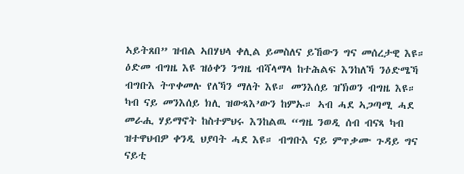ኣይትጸበ” ዝብል ኣበሃህላ ቀሊል ይመስለና ይኸውን ግና መሰረታዊ እዩ። ዕድመ ብግዜ እዩ ዝዕቀን ንግዜ ብሻላማላ ከተሕልፍ እንከለኻ ንዕድሜኻ ብግቡእ ትጥቀመሉ የለኻን ማለት እዩ። መንእሰይ ዝኽወን ብግዜ እዩ። ካብ ናይ መንእሰይ ክሊ ዝውጻእ’ውን ከምኡ። ኣብ ሓደ ኣጋጣሚ ሓደ መራሒ ሃይማኖት ከስተምህሩ እንከልዉ “ግዜ ንወዲ ሰብ ብናጻ ካብ ዝተዋህብዎ ቀንዲ ህያባት ሓደ እዩ። ብግቡእ ናይ ምጥቃሙ ጉዳይ ግና ናይቲ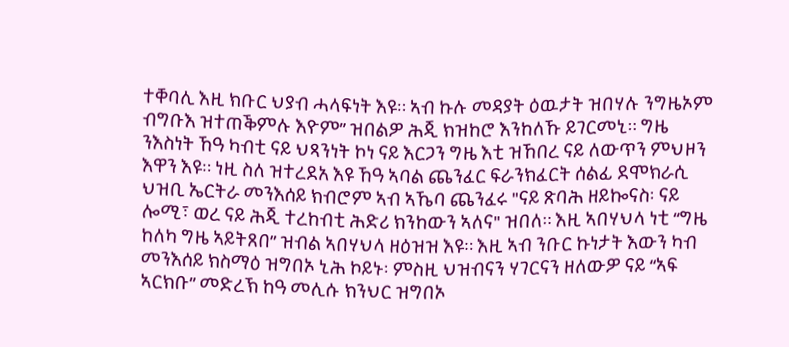ተቐባሊ እዚ ክቡር ህያብ ሓላፍነት እዩ። ኣብ ኩሉ መዳያት ዕዉታት ዝበሃሉ ንግዜኦም ብግቡእ ዝተጠቕምሉ እዮም” ዝበልዎ ሕጂ ክዝከሮ እንከለኹ ይገርመኒ። ግዜ ንእስነት ኸዓ ካብቲ ናይ ህጻንነት ኮነ ናይ እርጋን ግዜ እቲ ዝኸበረ ናይ ለውጥን ምህዞን እዋን እዩ። ነዚ ስለ ዝተረደአ እዩ ኸዓ ኣባል ጨንፈር ፍራንክፈርት ሰልፊ ደሞክራሲ ህዝቢ ኤርትራ መንእሰይ ክብሮም ኣብ ኣኼባ ጨንፈሩ "ናይ ጽባሕ ዘይኰናስ፡ ናይ ሎሚ፣ ወረ ናይ ሕጂ ተረከብቲ ሕድሪ ክንከውን ኣለና" ዝበለ። እዚ ኣበሃህላ ነቲ “ግዜ ከለካ ግዜ ኣይትጸበ” ዝብል ኣበሃህላ ዘዕዝዝ እዩ። እዚ ኣብ ንቡር ኩነታት እውን ካብ መንእሰይ ክስማዕ ዝግበኦ ኒሕ ኮይኑ፡ ምስዚ ህዝብናን ሃገርናን ዘለውዎ ናይ “ኣፍ ኣርክቡ” መድረኽ ከዓ መሊሱ ክንህር ዝግበኦ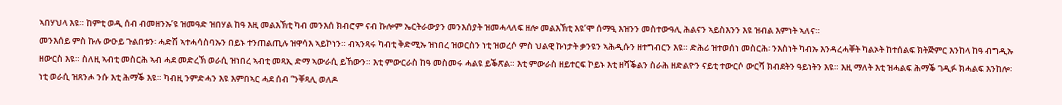ኣበሃህላ እዩ። ከምቲ ወዲ ሰብ ብመዘንኡ’ዩ ዝመዓድ ዝበሃል ከዓ እዚ መልእኽቲ ካብ መንእሰ ክብሮም ናብ ኩሎም ኤርትራውያን መንእሰያት ዝመሓላለፍ ዘሎ መልእኽቲ እዩ’ሞ ሰማዒ እዝንን መስተውዓሊ ሕልናን ኣይስእንን እዩ ዝብል እምነት ኣለና።
መንእሰይ ምስ ኩሉ ውዑይ ጉልበቱን፡ ሓድሽ ኣተሓሳስባኡን በይኑ ተንጠልጢሉ ዝዋሳእ ኣይኮነን። ብኣንጻሩ ካብቲ ቅድሚኡ ዝነበረ ዝወርስን ነቲ ዝወረሶ ምስ ህልዊ ኩነታት ቃንዩን ኣሕዲሱን ዘተግብርን እዩ። ድሕሪ ዝተወሰነ መስርሕ፡ ንእስነት ካብኡ እንዳረሓቐት ካልኦት ከተሰልፍ ክትጅምር እንከላ ከዓ ብግዲኡ ዘውርስ እዩ። ስለዚ ኣብቲ መስርሕ ኣብ ሓደ መድረኽ ወራሲ ዝነበረ ኣብቲ መጻኢ ድማ ኣውራሲ ይኸውን። እቲ ምውርራስ ከዓ መስመሩ ሓልዩ ይቕጽል። እቲ ምውራስ ዘይተርፍ ኮይኑ እቲ ዘሻቕልን ስራሕ ዘድልዮን ናይቲ ተውርሶ ውርሻ ክብደትን ዓይነትን እዩ። እዚ ማለት እቲ ዝሓልፍ ሕማቕ ገዲፉ ክሓልፍ እንከሎ፡ ነቲ ወራሲ ዝጸንሖ ንሱ እቲ ሕማቕ እዩ። ካብዚ ንምድሓን እዩ እምበኣር ሓደ ሰብ “ንቐጻሊ ወለዶ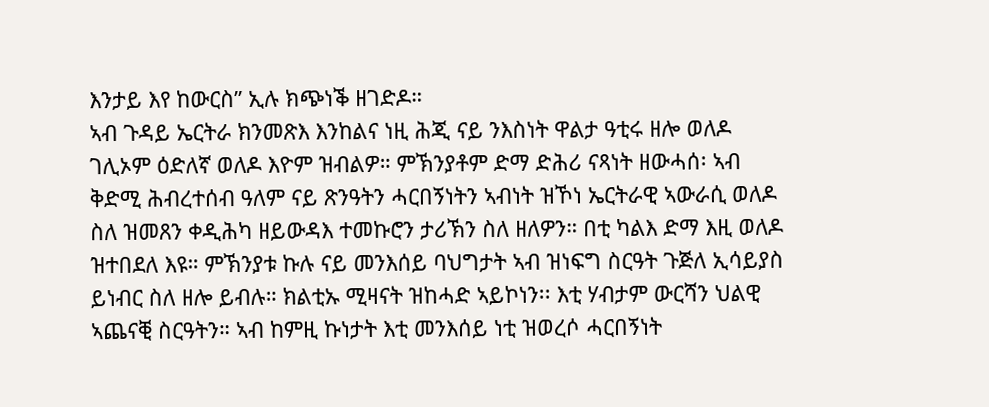እንታይ እየ ከውርስ” ኢሉ ክጭነቕ ዘገድዶ።
ኣብ ጉዳይ ኤርትራ ክንመጽእ እንከልና ነዚ ሕጂ ናይ ንእስነት ዋልታ ዓቲሩ ዘሎ ወለዶ ገሊኦም ዕድለኛ ወለዶ እዮም ዝብልዎ። ምኽንያቶም ድማ ድሕሪ ናጻነት ዘውሓሰ፡ ኣብ ቅድሚ ሕብረተሰብ ዓለም ናይ ጽንዓትን ሓርበኝነትን ኣብነት ዝኾነ ኤርትራዊ ኣውራሲ ወለዶ ስለ ዝመጸን ቀዲሕካ ዘይውዳእ ተመኩሮን ታሪኽን ስለ ዘለዎን። በቲ ካልእ ድማ እዚ ወለዶ ዝተበደለ እዩ። ምኽንያቱ ኩሉ ናይ መንእሰይ ባህግታት ኣብ ዝነፍግ ስርዓት ጉጅለ ኢሳይያስ ይነብር ስለ ዘሎ ይብሉ። ክልቲኡ ሚዛናት ዝከሓድ ኣይኮነን፡፡ እቲ ሃብታም ውርሻን ህልዊ ኣጨናቒ ስርዓትን። ኣብ ከምዚ ኩነታት እቲ መንእሰይ ነቲ ዝወረሶ ሓርበኝነት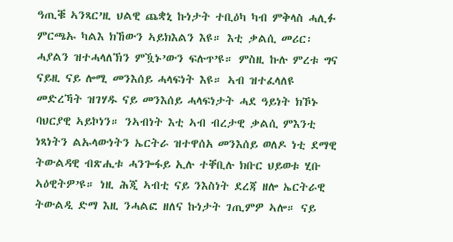ዓጢቑ ኣንጻር’ዚ ህልዊ ጨቋኒ ኩነታት ተቢዕካ ካብ ምቅላስ ሓሊፉ ምርጫኡ ካልእ ክኸውን ኣይክእልን እዩ። እቲ ቃልሲ መሪር፡ ሓያልን ዝተሓላለኽን ምዃኑ’ውን ፍሉጥ’ዩ። ምስዚ ኩሉ ምረቱ ግና ናይዚ ናይ ሎሚ መንእሰይ ሓላፍነት እዩ። ኣብ ዝተፈላለዩ መድረኻት ዝገሃዱ ናይ መንእሰይ ሓላፍነታት ሓደ ዓይነት ክኾኑ ባህርያዊ ኣይኮነን። ንኣብነት እቲ ኣብ ብረታዊ ቃልሲ ምእንቲ ነጻነትን ልኡላውነትን ኤርትራ ዝተዋሰአ መንእሰይ ወለዶ ነቲ ደማዊ ትውልዳዊ ብጽሒቱ ሓንጐፋይ ኢሉ ተቐቢሉ ክቡር ህይወቱ ሂቡ ኣዕዊትዎ’ዩ። ነዚ ሕጂ ኣብቲ ናይ ንእስነት ደረጃ ዘሎ ኤርትራዊ ትውልዲ ድማ እዚ ንሓልፎ ዘለና ኩነታት ገጢምዎ ኣሎ። ናይ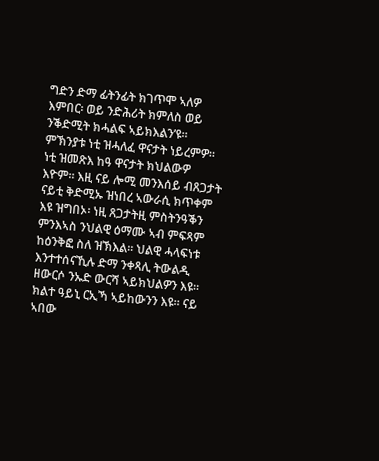ግድን ድማ ፊትንፊት ክገጥሞ ኣለዎ እምበር፡ ወይ ንድሕሪት ክምለስ ወይ ንቕድሚት ክሓልፍ ኣይክእልን’ዩ። ምኽንያቱ ነቲ ዝሓለፈ ዋናታት ነይረምዎ። ነቲ ዝመጽእ ከዓ ዋናታት ክህልውዎ እዮም። እዚ ናይ ሎሚ መንእሰይ ብጸጋታት ናይቲ ቅድሚኡ ዝነበረ ኣውራሲ ክጥቀም እዩ ዝግበኦ፡ ነዚ ጸጋታትዚ ምስትንዓቕን ምንእኣስ ንህልዊ ዕማሙ ኣብ ምፍጻም ከዕንቅፎ ስለ ዝኽእል። ህልዊ ሓላፍነቱ እንተተሰናኺሉ ድማ ንቀጻሊ ትውልዲ ዘውርሶ ንኡድ ውርሻ ኣይክህልዎን እዩ።
ክልተ ዓይኒ ርኢኻ ኣይከውንን እዩ። ናይ ኣበው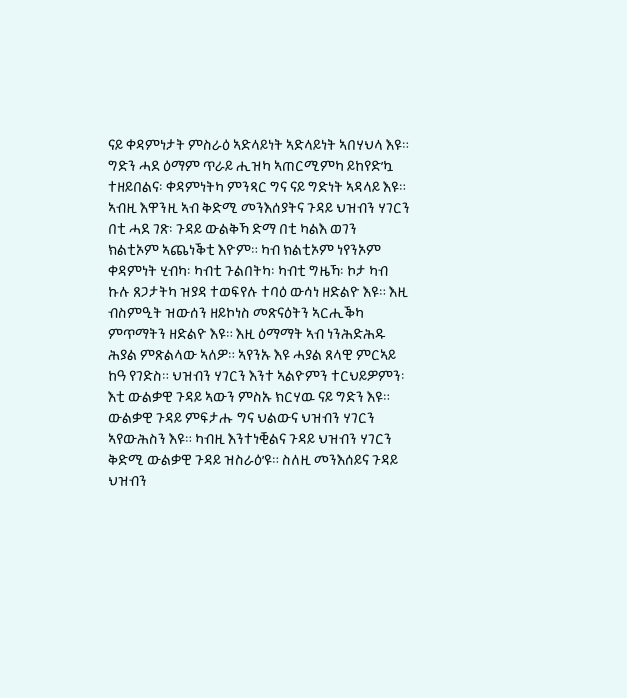ናይ ቀዳምነታት ምስራዕ ኣድላይነት ኣድላይነት ኣበሃህላ እዩ። ግድን ሓደ ዕማም ጥራይ ሒዝካ ኣጠርሚምካ ይከየድ’ኳ ተዘይበልና፡ ቀዳምነትካ ምንጻር ግና ናይ ግድነት ኣዳላይ እዩ። ኣብዚ እዋንዚ ኣብ ቅድሚ መንእሰያትና ጉዳይ ህዝብን ሃገርን በቲ ሓደ ገጽ፡ ጉዳይ ውልቅኻ ድማ በቲ ካልእ ወገን ክልቲኦም ኣጨነቕቲ እዮም። ካብ ክልቲኦም ነየንኦም ቀዳምነት ሂብካ፡ ካብቲ ጉልበትካ፡ ካብቲ ግዜኻ፡ ኮታ ካብ ኩሉ ጸጋታትካ ዝያዳ ተወፍየሉ ተባዕ ውሳነ ዘድልዮ እዩ። እዚ ብስምዒት ዝውሰን ዘይኮነስ መጽናዕትን ኣርሒቕካ ምጥማትን ዘድልዮ እዩ። እዚ ዕማማት ኣብ ነንሕድሕዱ ሕያል ምጽልላው ኣለዎ። ኣየንኡ እዩ ሓያል ጸላዊ ምርኣይ ከዓ የገድስ። ህዝብን ሃገርን እንተ ኣልዮምን ተርህይዎምን፡ እቲ ውልቃዊ ጉዳይ ኣውን ምስኡ ክርሃዉ ናይ ግድን እዩ። ውልቃዊ ጉዳይ ምፍታሑ ግና ህልውና ህዝብን ሃገርን ኣየውሕስን እዩ። ካብዚ እንተነቒልና ጉዳይ ህዝብን ሃገርን ቅድሚ ውልቃዊ ጉዳይ ዝስራዕ’ዩ። ስለዚ መንእሰይና ጉዳይ ህዝብን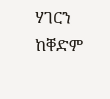ሃገርን ከቐድም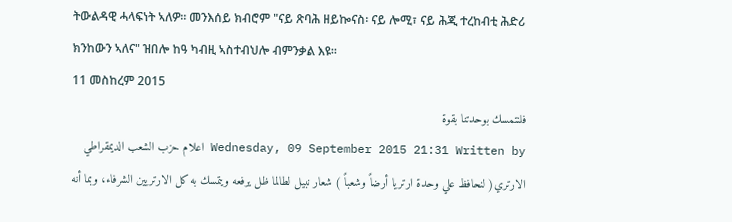ትውልዳዊ ሓላፍነት ኣለዎ። መንእሰይ ክብሮም "ናይ ጽባሕ ዘይኰናስ፡ ናይ ሎሚ፣ ናይ ሕጂ ተረከብቲ ሕድሪ ክንከውን ኣለና" ዝበሎ ከዓ ካብዚ ኣስተብህሎ ብምንቃል እዩ።
11 መስከረም 2015
فلنتمسك بوحدتنا بقوة
Wednesday, 09 September 2015 21:31 Written by اعلام حزب الشعب الديمقراطي الارتري( لنحافظ علي وحدة ارتريا أرضاً وشعباً ) شعار نبيل لطالما ظل يرفعه ويتمسك به كل الارتريين الشرفاء، وبما أنه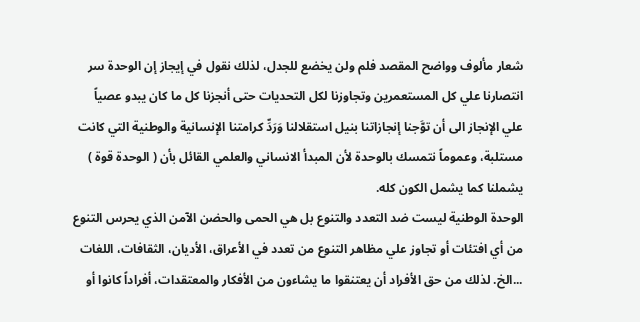شعار مألوف وواضح المقصد فلم ولن يخضع للجدل، لذلك نقول في إيجاز إن الوحدة سر انتصارنا علي كل المستعمرين وتجاوزنا لكل التحديات حتى أنجزنا كل ما كان يبدو عصياً علي الإنجاز الى أن توَّجنا إنجازاتنا بنيل استقلالنا وَرَدِّ كرامتنا الإنسانية والوطنية التي كانت مستلبة، وعموماً نتمسك بالوحدة لأن المبدأ الانساني والعلمي القائل بأن ( الوحدة قوة ) يشملنا كما يشمل الكون كله.
الوحدة الوطنية ليست ضد التعدد والتنوع بل هي الحمى والحضن الآمن الذي يحرس التنوع من أي افتئات أو تجاوز علي مظاهر التنوع من تعدد في الأعراق، الأديان، الثقافات، اللغات ...الخ. لذلك من حق الأفراد أن يعتنقوا ما يشاءون من الأفكار والمعتقدات، أفراداً كانوا أو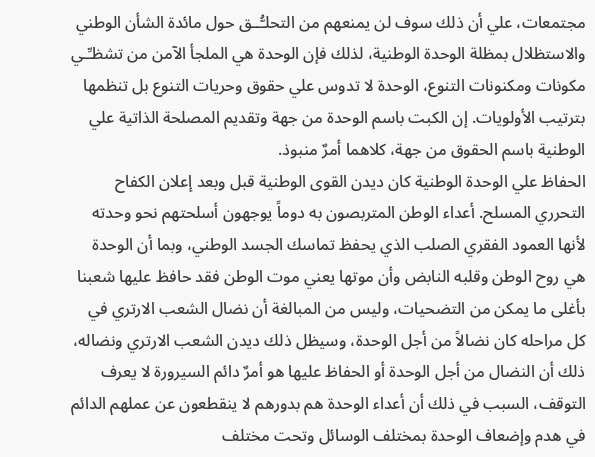مجتمعات، علي أن ذلك سوف لن يمنعهم من التحلـُّــق حول مائدة الشأن الوطني والاستظلال بمظلة الوحدة الوطنية، لذلك فإن الوحدة هي الملجأ الآمن من تشظـِّـي مكونات ومكنونات التنوع، الوحدة لا تدوس علي حقوق وحريات التنوع بل تنظمها بترتيب الأولويات. إن الكبت باسم الوحدة من جهة وتقديم المصلحة الذاتية علي الوطنية باسم الحقوق من جهة، كلاهما أمرٌ منبوذ.
الحفاظ علي الوحدة الوطنية كان ديدن القوى الوطنية قبل وبعد إعلان الكفاح التحرري المسلح. أعداء الوطن المتربصون به دوماً يوجهون أسلحتهم نحو وحدته لأنها العمود الفقري الصلب الذي يحفظ تماسك الجسد الوطني، وبما أن الوحدة هي روح الوطن وقلبه النابض وأن موتها يعني موت الوطن فقد حافظ عليها شعبنا بأغلى ما يمكن من التضحيات، وليس من المبالغة أن نضال الشعب الارتري في كل مراحله كان نضالاً من أجل الوحدة، وسيظل ذلك ديدن الشعب الارتري ونضاله، ذلك أن النضال من أجل الوحدة أو الحفاظ عليها هو أمرٌ دائم السيرورة لا يعرف التوقف، السبب في ذلك أن أعداء الوحدة هم بدورهم لا ينقطعون عن عملهم الدائم في هدم وإضعاف الوحدة بمختلف الوسائل وتحت مختلف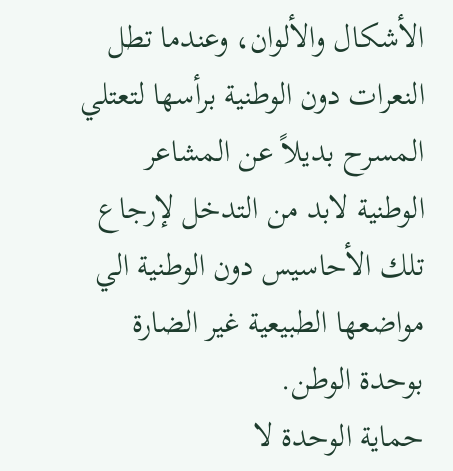الأشكال والألوان، وعندما تطل النعرات دون الوطنية برأسها لتعتلي المسرح بديلاً عن المشاعر الوطنية لابد من التدخل لإرجاع تلك الأحاسيس دون الوطنية الي مواضعها الطبيعية غير الضارة بوحدة الوطن.
حماية الوحدة لا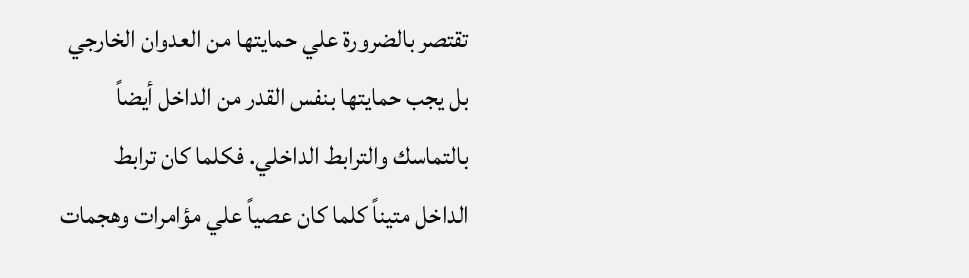تقتصر بالضرورة علي حمايتها من العدوان الخارجي بل يجب حمايتها بنفس القدر من الداخل أيضاً بالتماسك والترابط الداخلي. فكلما كان ترابط الداخل متيناً كلما كان عصياً علي مؤامرات وهجمات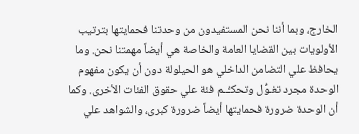الخارج، وبما أننا نحن المستفيدون من وحدتنا فحمايتها بترتيب الأولويات بين القضايا العامة والخاصة هي أيضاً مهمتنا نحن. وما يحافظ علي التضامن الداخلي هو الحيلولة دون أن يكون مفهوم الوحدة مجرد تغـوُّل وتحكـُّــم فئة علي حقوق الفئات الأخرى. وكما أن الوحدة ضرورة فحمايتها أيضاً ضرورة كبرى، والشواهد علي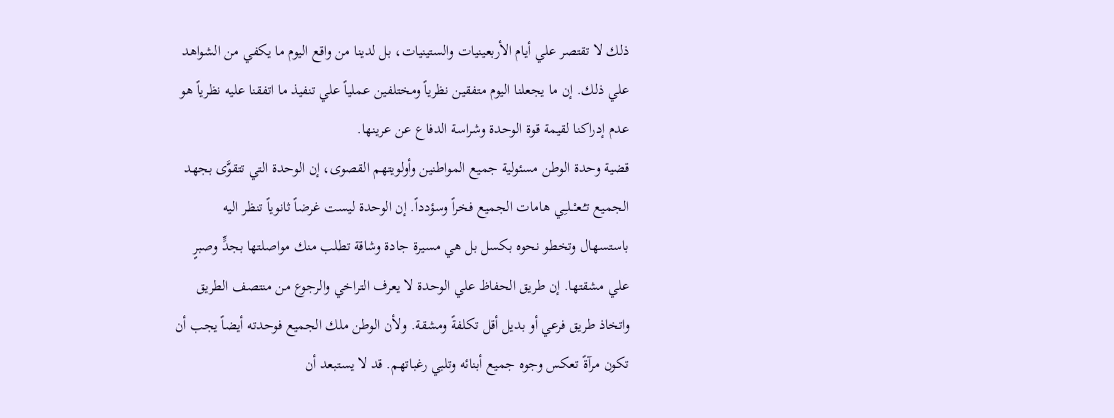ذلك لا تقتصر علي أيام الأربعينيات والستينيات، بل لدينا من واقع اليوم ما يكفي من الشواهد علي ذلك. إن ما يجعلنا اليوم متفقين نظرياً ومختلفين عملياً علي تنفيذ ما اتفقنا عليه نظرياً هو عدم إدراكنا لقيمة قوة الوحدة وشراسة الدفاع عن عرينها.
قضية وحدة الوطن مسئولية جميع المواطنين وأولويتهم القصوى، إن الوحدة التي تتقوَّى بجهد الجميع تـُـعـْــلـِـي هامات الجميع فخراً وسؤدداً. إن الوحدة ليست غرضاً ثانوياً تنظر اليه باستسهال وتخطو نحوه بكسل بل هي مسيرة جادة وشاقة تطلب منك مواصلتها بجدٍّ وصبرٍ علي مشقتها. إن طريق الحفاظ علي الوحدة لا يعرف التراخي والرجوع من منتصف الطريق واتخاذ طريق فرعي أو بديل أقل تكلفةً ومشقة. ولأن الوطن ملك الجميع فوحدته أيضاً يجب أن تكون مرآةً تعكس وجوه جميع أبنائه وتلبي رغباتهم. قد لا يستبعد أن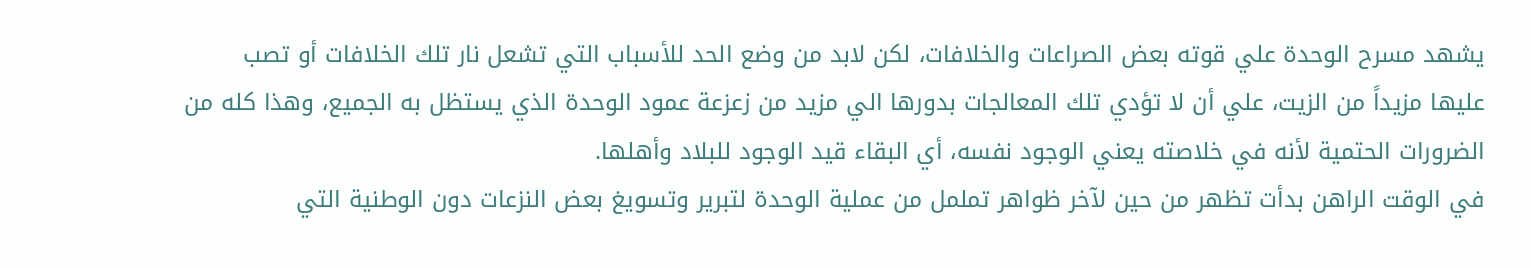يشهد مسرح الوحدة علي قوته بعض الصراعات والخلافات، لكن لابد من وضع الحد للأسباب التي تشعل نار تلك الخلافات أو تصب عليها مزيداً من الزيت، علي أن لا تؤدي تلك المعالجات بدورها الي مزيد من زعزعة عمود الوحدة الذي يستظل به الجميع، وهذا كله من الضرورات الحتمية لأنه في خلاصته يعني الوجود نفسه، أي البقاء قيد الوجود للبلاد وأهلها.
في الوقت الراهن بدأت تظهر من حين لآخر ظواهر تململ من عملية الوحدة لتبرير وتسويغ بعض النزعات دون الوطنية التي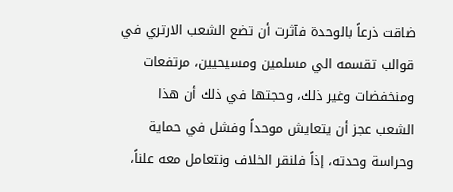ضاقت ذرعاً بالوحدة فآثرت أن تضع الشعب الارتري في قوالب تقسمه الي مسلمين ومسيحيين، مرتفعات ومنخفضات وغير ذلك، وحجتها في ذلك أن هذا الشعب عجز أن يتعايش موحداً وفشل في حماية وحراسة وحدته، إذاً فلنقر الخلاف ونتعامل معه علناً،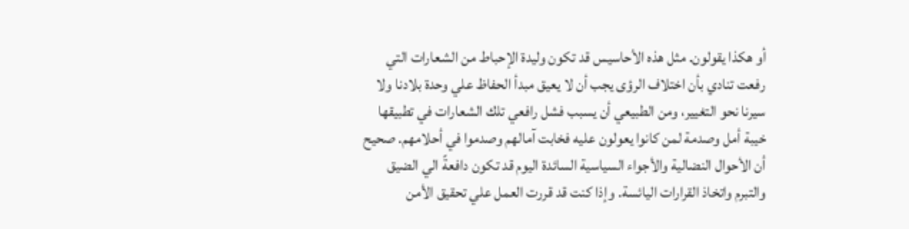أو هكذا يقولون. مثل هذه الأحاسيس قد تكون وليدة الإحباط من الشعارات التي رفعت تنادي بأن اختلاف الرؤى يجب أن لا يعيق مبدأ الحفاظ علي وحدة بلادنا ولا سيرنا نحو التغيير، ومن الطبيعي أن يسبب فشل رافعي تلك الشعارات في تطبيقها خيبة أمل وصدمة لمن كانوا يعولون عليه فخابت آمالهم وصدموا في أحلامهم. صحيح أن الأحوال النضالية والأجواء السياسية السائدة اليوم قد تكون دافعةً الي الضيق والتبرم واتخاذ القرارات اليائسة. وإذا كنت قد قررت العمل علي تحقيق الأمن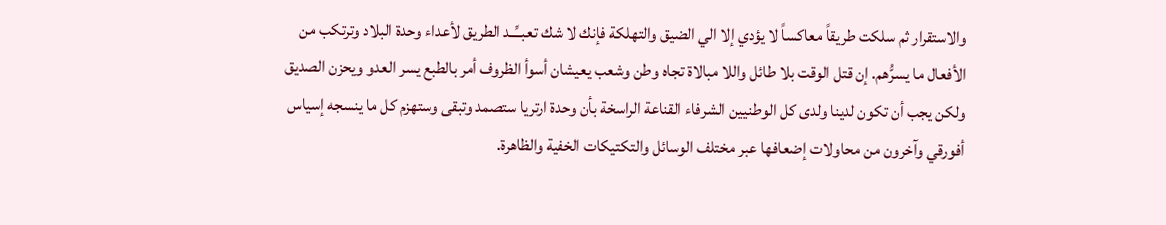والاستقرار ثم سلكت طريقاً معاكساً لا يؤدي إلا الي الضيق والتهلكة فإنك لا شك تعبــِّــد الطريق لأعداء وحدة البلاد وترتكب من الأفعال ما يسرُّهم. إن قتل الوقت بلا طائل واللا مبالاة تجاه وطن وشعب يعيشان أسوأ الظروف أمر بالطبع يسر العدو ويحزن الصديق ولكن يجب أن تكون لدينا ولدى كل الوطنيين الشرفاء القناعة الراسخة بأن وحدة ارتريا ستصمد وتبقى وستهزم كل ما ينسجه إسياس أفورقي وآخرون من محاولات إضعافها عبر مختلف الوسائل والتكتيكات الخفية والظاهرة.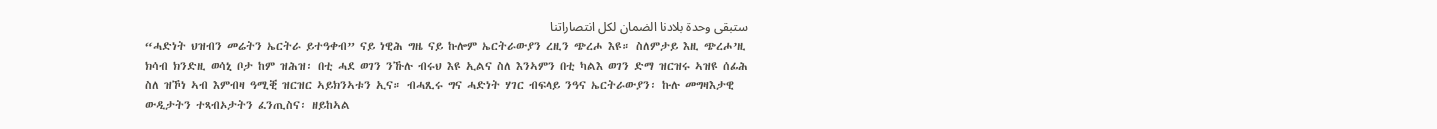ستبقى وحدة بلادنا الضمان لكل انتصاراتنا
“ሓድነት ህዝብን መሬትን ኤርትራ ይተዓቀብ” ናይ ነዊሕ ግዜ ናይ ኩሎም ኤርትራውያን ረዚን ጭረሖ እዩ። ስለምታይ እዚ ጭረሖ’ዚ ክሳብ ክንድዚ ወሳኒ ቦታ ከም ዝሕዝ፡ በቲ ሓደ ወገን ንኹሉ ብሩህ እዩ ኢልና ስለ እንኣምን በቲ ካልእ ወገን ድማ ዝርዝሩ ኣዝዩ ሰፊሕ ስለ ዝኾነ ኣብ እምብዛ ዓሚቒ ዝርዝር ኣይክንኣቱን ኢና። ብሓጺሩ ግና ሓድነት ሃገር ብፍላይ ንዓና ኤርትራውያን፡ ኩሉ መግዛእታዊ ውዲታትን ተጻብኦታትን ፈንጢስና፡ ዘይከኣል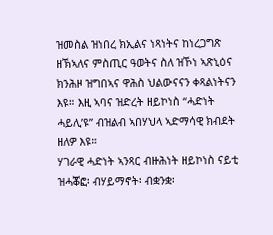ዝመስል ዝነበረ ክኢልና ነጻነትና ከነረጋግጽ ዘኽኣለና ምስጢር ዓወትና ስለ ዝኾነ ኣጽኒዕና ክንሕዞ ዝግበኣና ዋሕስ ህልውናናን ቀጻልነትናን እዩ። እዚ ኣባና ዝድረት ዘይኮነስ “ሓድነት ሓይሊ’ዩ” ብዝልብ ኣበሃህላ ኣድማሳዊ ክብደት ዘለዎ እዩ።
ሃገራዊ ሓድነት ኣንጻር ብዙሕነት ዘይኮነስ ናይቲ ዝሓቖፎ፡ ብሃይማኖት፡ ብቋንቋ፡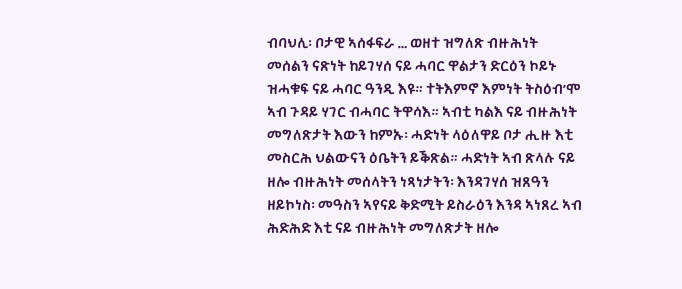ብባህሊ፡ ቦታዊ ኣሰፋፍራ … ወዘተ ዝግለጽ ብዙሕነት መሰልን ናጽነት ከይገሃሰ ናይ ሓባር ዋልታን ድርዕን ኮይኑ ዝሓቁፍ ናይ ሓባር ዓንዲ እዩ። ተትእምኖ እምነት ትስዕብ’ሞ ኣብ ጉዳይ ሃገር ብሓባር ትዋሳእ። ኣብቲ ካልእ ናይ ብዙሕነት መግለጽታት እውን ከምኡ፡ ሓድነት ላዕለዋይ ቦታ ሒዙ እቲ መስርሕ ህልውናን ዕቤትን ይቕጽል። ሓድነት ኣብ ጽላሉ ናይ ዘሎ ብዙሕነት መሰላትን ነጻነታትን፡ እንዳገሃሰ ዝጸዓን ዘይኮነስ፡ መዓስን ኣየናይ ቅድሚት ይስራዕን እንዳ ኣነጸረ ኣብ ሕድሕድ እቲ ናይ ብዙሕነት መግለጽታት ዘሎ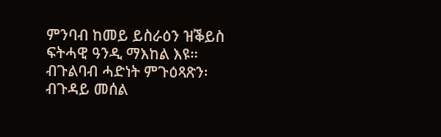ምንባብ ከመይ ይስራዕን ዝቕይስ ፍትሓዊ ዓንዲ ማእከል እዩ። ብጉልባብ ሓድነት ምጉዕጻጽን፡ ብጉዳይ መሰል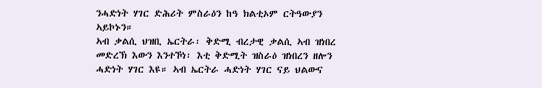ንሓድነት ሃገር ድሕሪት ምስራዕን ከዓ ክልቲኦም ርትዓውያን ኣይኮኑን።
ኣብ ቃልሲ ህዝቢ ኤርትራ፡ ቅድሚ ብረታዊ ቃልሲ ኣብ ዝነበረ መድረኽ እውን እንተኾነ፡ እቲ ቅድሚት ዝስራዕ ዝነበረን ዘሎን ሓድነት ሃገር እዩ። ኣብ ኤርትራ ሓድነት ሃገር ናይ ህልውና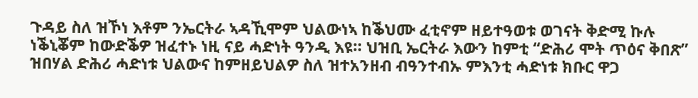ጉዳይ ስለ ዝኾነ እቶም ንኤርትራ ኣዳኺሞም ህልውነኣ ከቕህሙ ፈቲኖም ዘይተዓወቱ ወገናት ቅድሚ ኩሉ ነቕኒቖም ከውድቕዎ ዝፈተኑ ነዚ ናይ ሓድነት ዓንዲ እዩ። ህዝቢ ኤርትራ እውን ከምቲ “ድሕሪ ሞት ጥዕና ቅበጽ” ዝበሃል ድሕሪ ሓድነቱ ህልውና ከምዘይህልዎ ስለ ዝተአንዘብ ብዓንተብኡ ምእንቲ ሓድነቱ ክቡር ዋጋ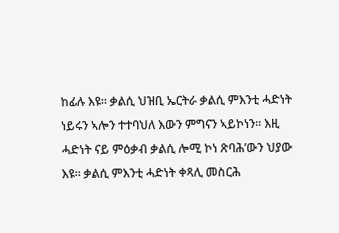ከፊሉ እዩ። ቃልሲ ህዝቢ ኤርትራ ቃልሲ ምእንቲ ሓድነት ነይሩን ኣሎን ተተባህለ እውን ምግናን ኣይኮነን። እዚ ሓድነት ናይ ምዕቃብ ቃልሲ ሎሚ ኮነ ጽባሕ’ውን ህያው እዩ። ቃልሲ ምእንቲ ሓድነት ቀጻሊ መስርሕ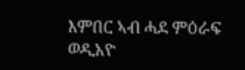እምበር ኣብ ሓደ ምዕራፍ ወዲአዮ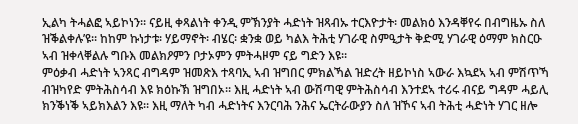ኢልካ ትሓልፎ ኣይኮነን። ናይዚ ቀጻልነት ቀንዲ ምኽንያት ሓድነት ዝጻብኡ ተርእዮታት፡ መልክዕ እንዳቐየሩ በብግዜኡ ስለ ዝቕልቀሉ’ዩ። ከከም ኩነታቱ፡ ሃይማኖት፡ ብሄር፡ ቋንቋ ወይ ካልእ ትሕቲ ሃገራዊ ስምዒታት ቅድሚ ሃገራዊ ዕማም ክስርዑ ኣብ ዝቀላቐልሉ ግቡእ መልክዖምን ቦታኦምን ምትሓዞም ናይ ግድን እዩ።
ምዕቃብ ሓድነት ኣንጻር ብግዳም ዝመጽእ ተጻባኢ ኣብ ዝግበር ምክልኻል ዝድረት ዘይኮነስ ኣውራ እኳደኣ ኣብ ምሽጥኻ ብዝካየድ ምትሕስሳብ እዩ ክዕኩኽ ዝግበኦ። እዚ ሓድነት ኣብ ውሽጣዊ ምትሕስሳብ እንተደኣ ተሪሩ ብናይ ግዳም ሓይሊ ክንቕነቕ ኣይክእልን እዩ። እዚ ማለት ካብ ሓድነትና እንርባሕ ንሕና ኤርትራውያን ስለ ዝኾና ኣብ ትሕቲ ሓድነት ሃገር ዘሎ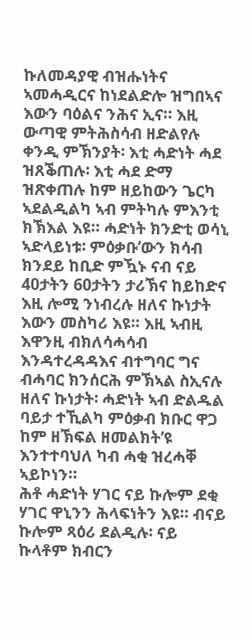ኩለመዳያዊ ብዝሑነትና ኣመሓዲርና ከነደልድሎ ዝግበኣና እውን ባዕልና ንሕና ኢና። እዚ ውጣዊ ምትሕስሳብ ዘድልየሉ ቀንዲ ምኽንያት፡ እቲ ሓድነት ሓደ ዝጸቕጠሉ፡ እቲ ሓደ ድማ ዝጽቀጠሉ ከም ዘይከውን ጌርካ ኣደልዲልካ ኣብ ምትካሉ ምእንቲ ክኽእል እዩ። ሓድነት ክንድቲ ወሳኒ ኣድላይነቱ፡ ምዕቃቡ’ውን ክሳብ ክንደይ ከቢድ ምዃኑ ናብ ናይ 40ታትን 60ታትን ታሪኽና ከይከድና እዚ ሎሚ ንነብረሉ ዘለና ኩነታት እውን መስካሪ እዩ። እዚ ኣብዚ እዋንዚ ብክለሳሓሳብ እንዳተረዳዳእና ብተግባር ግና ብሓባር ክንሰርሕ ምኽኣል ስኢናሉ ዘለና ኩነታት፡ ሓድነት ኣብ ድልዱል ባይታ ተኺልካ ምዕቃብ ክቡር ዋጋ ከም ዘኽፍል ዘመልክት’ዩ እንተተባህለ ካብ ሓቂ ዝረሓቐ ኣይኮነን።
ሕቶ ሓድነት ሃገር ናይ ኩሎም ደቂ ሃገር ዋኒንን ሕላፍነትን እዩ። ብናይ ኩሎም ጻዕሪ ደልዲሉ፡ ናይ ኩላቶም ክብርን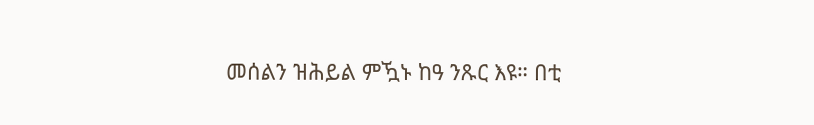መሰልን ዝሕይል ምዃኑ ከዓ ንጹር እዩ። በቲ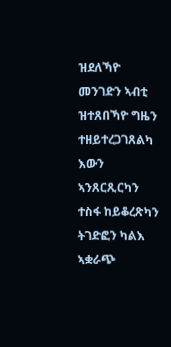ዝደለኻዮ መንገድን ኣብቲ ዝተጸበኻዮ ግዜን ተዘይተረጋገጸልካ እውን ኣንጸርጺርካን ተስፋ ከይቆረጽካን ትገድፎን ካልእ ኣቋራጭ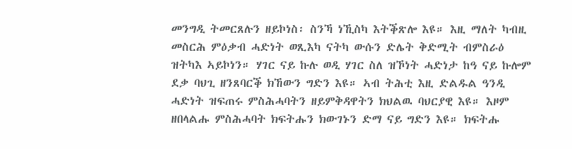መንግዲ ትመርጸሉን ዘይኮነስ፡ ስንኻ ነኺስካ እትቕጽሎ እዩ። እዚ ማለት ካብዚ መስርሕ ምዕቃብ ሓድነት ወጺእካ ናትካ ውሱን ድሌት ቅድሚት ብምስራዕ ዝትካእ ኣይኮነን። ሃገር ናይ ኩሉ ወዲ ሃገር ስለ ዝኾነት ሓድነታ ከዓ ናይ ኩሎም ደቃ ባህጊ ዘንጸባርቕ ክኸውን ግድን እዩ። ኣብ ትሕቲ እዚ ድልዱል ዓንዲ ሓድነት ዝፍጠሩ ምስሕሓባትን ዘይምቅዳዋትን ክህልዉ ባህርያዊ እዩ። እዞም ዘበላልሑ ምስሕሓባት ክፍትሑን ክውገኑን ድማ ናይ ግድን እዩ። ክፍትሑ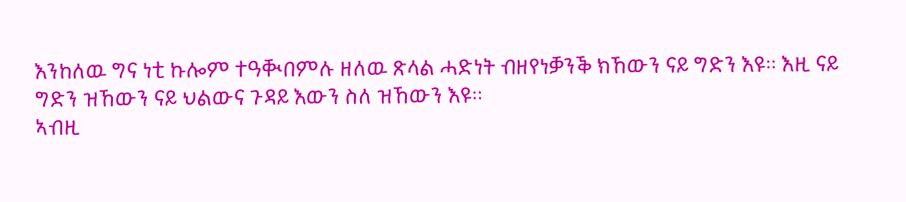እንከለዉ ግና ነቲ ኩሎም ተዓቚበምሉ ዘለዉ ጽላል ሓድነት ብዘየነቓንቕ ክኸውን ናይ ግድን እዩ። እዚ ናይ ግድን ዝኸውን ናይ ህልውና ጉዳይ እውን ስለ ዝኸውን እዩ።
ኣብዚ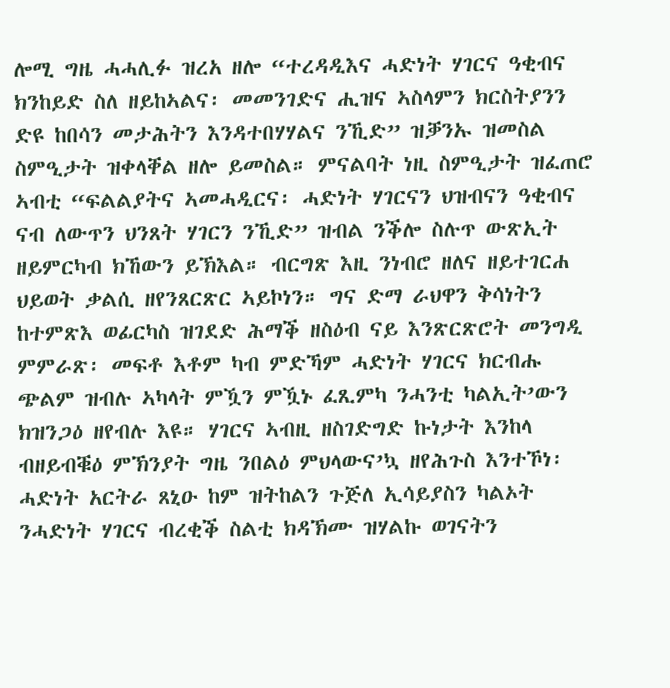ሎሚ ግዜ ሓሓሊፉ ዝረአ ዘሎ “ተረዳዲእና ሓድነት ሃገርና ዓቂብና ክንከይድ ስለ ዘይከኣልና፡ መመንገድና ሒዝና ኣስላምን ክርስትያንን ድዩ ከበሳን መታሕትን እንዳተበሃሃልና ንኺድ” ዝቓንኡ ዝመስል ስምዒታት ዝቀላቐል ዘሎ ይመስል። ምናልባት ነዚ ስምዒታት ዝፈጠሮ ኣብቲ “ፍልልያትና ኣመሓዲርና፡ ሓድነት ሃገርናን ህዝብናን ዓቂብና ናብ ለውጥን ህንጸት ሃገርን ንኺድ” ዝብል ንቕሎ ስሉጥ ውጽኢት ዘይምርካብ ክኸውን ይኽእል። ብርግጽ እዚ ንነብሮ ዘለና ዘይተገርሐ ህይወት ቃልሲ ዘየንጸርጽር ኣይኮነን። ግና ድማ ራህዋን ቅሳነትን ከተምጽእ ወፊርካስ ዝገደድ ሕማቕ ዘስዕብ ናይ እንጽርጽሮት መንግዲ ምምራጽ፡ መፍቶ እቶም ካብ ምድኻም ሓድነት ሃገርና ክርብሑ ጭልም ዝብሉ ኣካላት ምዃን ምዃኑ ፈጺምካ ንሓንቲ ካልኢት’ውን ክዝንጋዕ ዘየብሉ እዩ። ሃገርና ኣብዚ ዘስገድግድ ኩነታት እንከላ ብዘይብቑዕ ምኽንያት ግዜ ንበልዕ ምህላውና’ኳ ዘየሕጉስ እንተኾነ፡ ሓድነት አርትራ ጸኒዑ ከም ዝትከልን ጉጅለ ኢሳይያስን ካልኦት ንሓድነት ሃገርና ብረቂቕ ስልቲ ክዳኽሙ ዝሃልኩ ወገናትን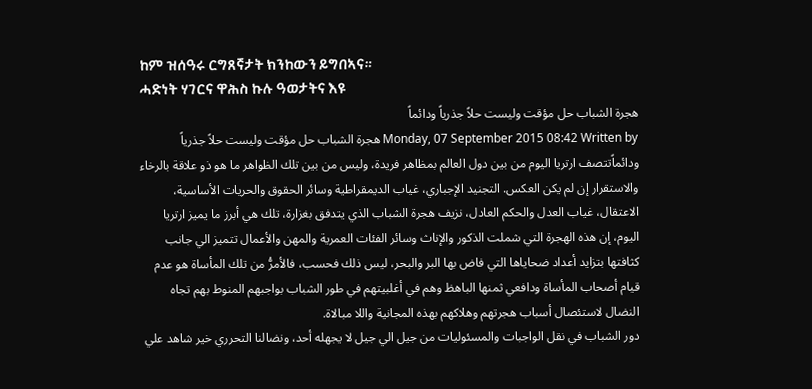ከም ዝሰዓሩ ርግጸኛታት ክንከውን ይግበኣና።
ሓድነት ሃገርና ዋሕስ ኩሉ ዓወታትና እዩ
هجرة الشباب حل مؤقت وليست حلاً جذرياً ودائماً
Monday, 07 September 2015 08:42 Written by هجرة الشباب حل مؤقت وليست حلاً جذرياً ودائماًتتصف ارتريا اليوم من بين دول العالم بمظاهر فريدة، وليس من بين تلك الظواهر ما هو ذو علاقة بالرخاء والاستقرار إن لم يكن العكس. التجنيد الإجباري، غياب الديمقراطية وسائر الحقوق والحريات الأساسية، الاعتقال، غياب العدل والحكم العادل، نزيف هجرة الشباب الذي يتدفق بغزارة، تلك هي أبرز ما يميز ارتريا اليوم، إن هذه الهجرة التي شملت الذكور والإناث وسائر الفئات العمرية والمهن والأعمال تتميز الي جانب كثافتها بتزايد أعداد ضحاياها التي فاض بها البر والبحر، ليس ذلك فحسب، فالأمرُّ من تلك المأساة هو عدم قيام أصحاب المأساة ودافعي ثمنها الباهظ وهم في أغلبيتهم في طور الشباب بواجبهم المنوط بهم تجاه النضال لاستئصال أسباب هجرتهم وهلاكهم بهذه المجانية واللا مبالاة.
دور الشباب في نقل الواجبات والمسئوليات من جيل الي جيل لا يجهله أحد، ونضالنا التحرري خير شاهد علي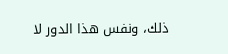ذلك، ونفس هذا الدور لا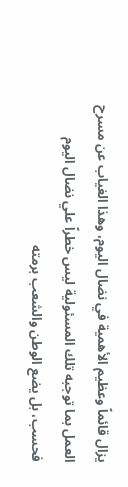يزال قائماً وعظيم الأهمية في نضال اليوم، وهذا الغياب عن مسرح العمل بما توجبه تلك المسئولية ليس خطراً علي نضال اليوم فحسب، بل يضع الوطن والشعب برمته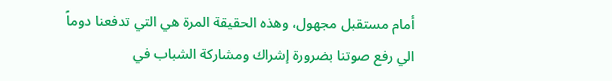أمام مستقبل مجهول، وهذه الحقيقة المرة هي التي تدفعنا دوماً الي رفع صوتنا بضرورة إشراك ومشاركة الشباب في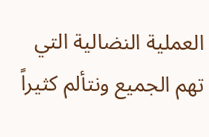العملية النضالية التي تهم الجميع ونتألم كثيراً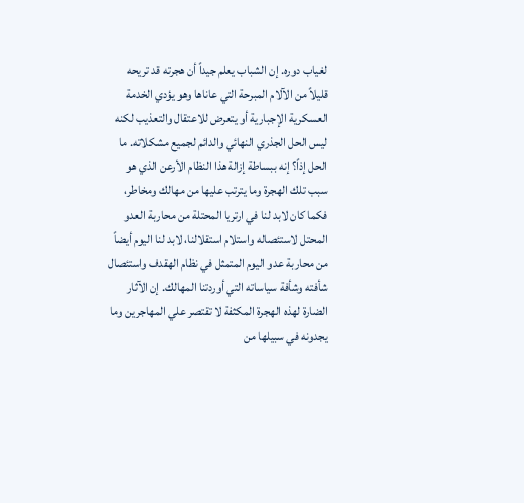لغياب دوره. إن الشباب يعلم جيداً أن هجرته قد تريحه قليلاً من الآلام المبرحة التي عاناها وهو يؤدي الخدمة العسكرية الإجبارية أو يتعرض للاعتقال والتعذيب لكنه ليس الحل الجذري النهائي والدائم لجميع مشكلاته. ما الحل إذاً؟ إنه ببساطة إزالة هذا النظام الأرعن الذي هو سبب تلك الهجرة وما يترتب عليها من مهالك ومخاطر، فكما كان لابد لنا في ارتريا المحتلة من محاربة العدو المحتل لاستئصاله واستلام استقلالنا، لابد لنا اليوم أيضاً من محاربة عدو اليوم المتمثل في نظام الهقدف واستئصال شأفته وشأفة سياساته التي أوردتنا المهالك. إن الآثار الضارة لهذه الهجرة المكثفة لا تقتصر علي المهاجرين وما يجدونه في سبيلها من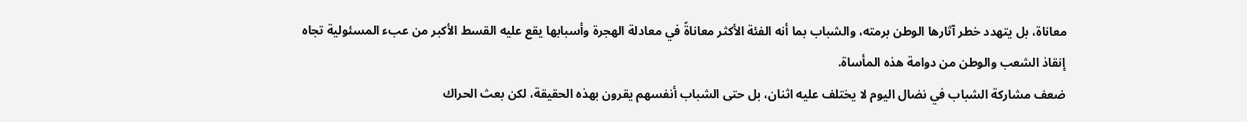معاناة، بل يتهدد خطر آثارها الوطن برمته، والشباب بما أنه الفئة الأكثر معاناةً في معادلة الهجرة وأسبابها يقع عليه القسط الأكبر من عبء المسئولية تجاه إنقاذ الشعب والوطن من دوامة هذه المأساة.
ضعف مشاركة الشباب في نضال اليوم لا يختلف عليه اثنان، بل حتى الشباب أنفسهم يقرون بهذه الحقيقة، لكن بعث الحراك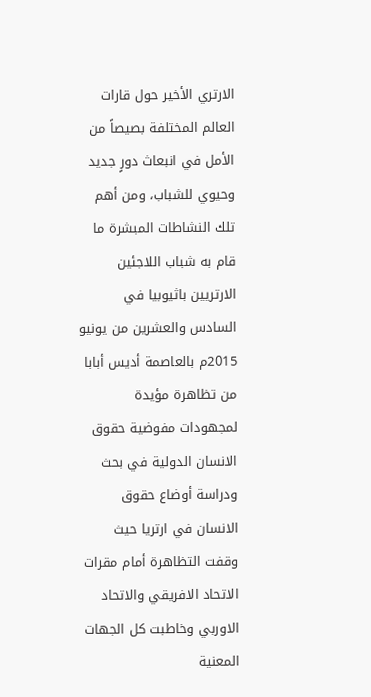الارتري الأخير حول قارات العالم المختلفة بصيصاً من الأمل في انبعاث دورٍ جديد وحيوي للشباب، ومن أهم تلك النشاطات المبشرة ما قام به شباب اللاجئين الارتريين باثيوبيا في السادس والعشرين من يونيو 2015م بالعاصمة أديس أبابا من تظاهرة مؤيدة لمجهودات مفوضية حقوق الانسان الدولية في بحث ودراسة أوضاع حقوق الانسان في ارتريا حيث وقفت التظاهرة أمام مقرات الاتحاد الافريقي والاتحاد الاوربي وخاطبت كل الجهات المعنية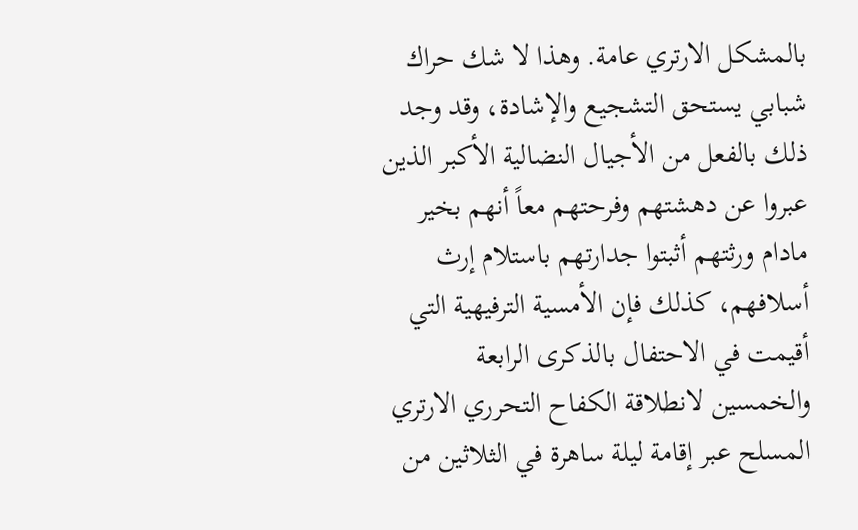بالمشكل الارتري عامة. وهذا لا شك حراك شبابي يستحق التشجيع والإشادة، وقد وجد ذلك بالفعل من الأجيال النضالية الأكبر الذين عبروا عن دهشتهم وفرحتهم معاً أنهم بخير مادام ورثتهم أثبتوا جدارتهم باستلام إرث أسلافهم، كذلك فإن الأمسية الترفيهية التي أقيمت في الاحتفال بالذكرى الرابعة والخمسين لانطلاقة الكفاح التحرري الارتري المسلح عبر إقامة ليلة ساهرة في الثلاثين من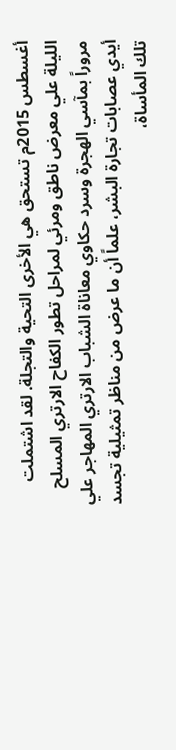أغسطس 2015م تستحق هي الأخرى التحية والتجلة. لقد اشتملت الليلة علي معرض ناطق ومرئي لمراحل تطور الكفاح الارتري المسلح مروراً بمآسي الهجرة وسرد حكاوي معاناة الشباب الارتري المهاجر علي أيدي عصابات تجارة البشر، علماً أن ما عرض من مناظر تمثيلية تجسد تلك المأساة،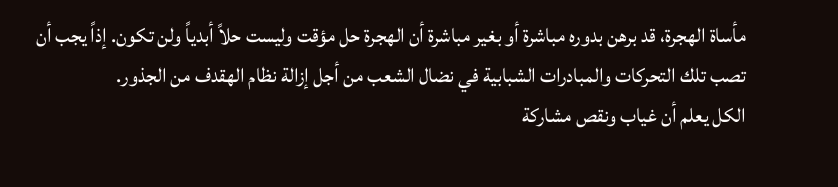مأساة الهجرة، قد برهن بدوره مباشرة أو بغير مباشرة أن الهجرة حل مؤقت وليست حلاً أبدياً ولن تكون. إذاً يجب أن تصب تلك التحركات والمبادرات الشبابية في نضال الشعب من أجل إزالة نظام الهقدف من الجذور.
الكل يعلم أن غياب ونقص مشاركة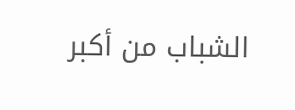الشباب من أكبر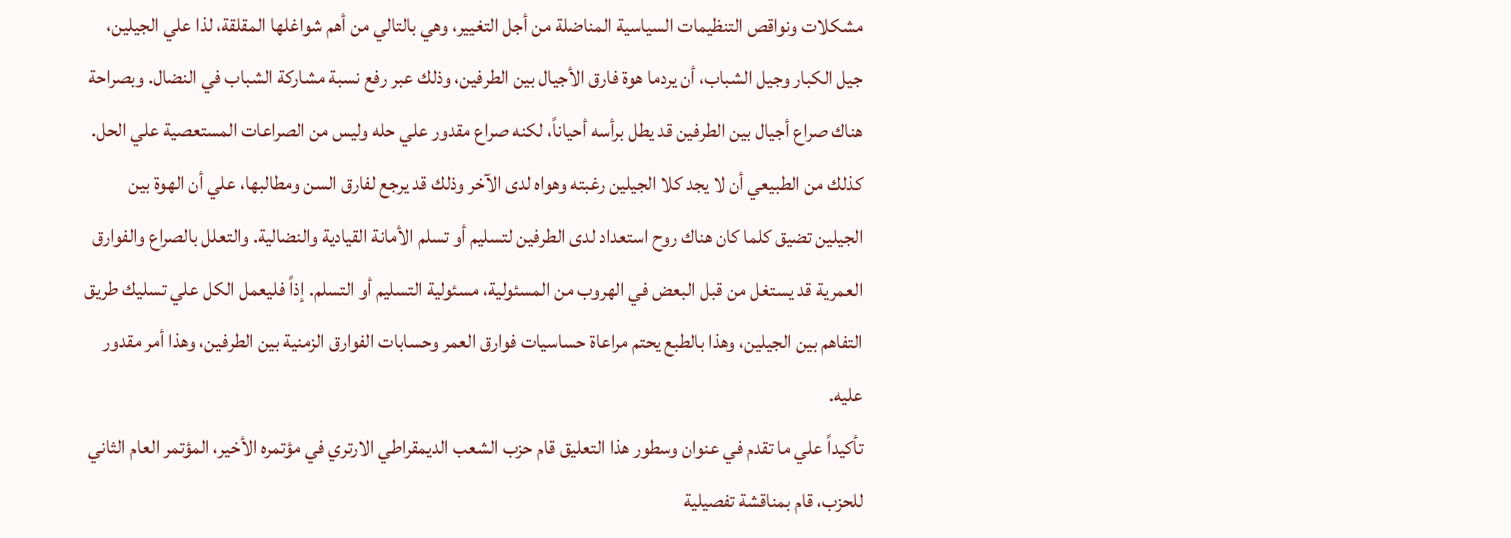مشكلات ونواقص التنظيمات السياسية المناضلة من أجل التغيير، وهي بالتالي من أهم شواغلها المقلقة، لذا علي الجيلين، جيل الكبار وجيل الشباب، أن يردما هوة فارق الأجيال بين الطرفين، وذلك عبر رفع نسبة مشاركة الشباب في النضال. وبصراحة هناك صراع أجيال بين الطرفين قد يطل برأسه أحياناً، لكنه صراع مقدور علي حله وليس من الصراعات المستعصية علي الحل. كذلك من الطبيعي أن لا يجد كلا الجيلين رغبته وهواه لدى الآخر وذلك قد يرجع لفارق السن ومطالبها، علي أن الهوة بين الجيلين تضيق كلما كان هناك روح استعداد لدى الطرفين لتسليم أو تسلم الأمانة القيادية والنضالية. والتعلل بالصراع والفوارق العمرية قد يستغل من قبل البعض في الهروب من المسئولية، مسئولية التسليم أو التسلم. إذاً فليعمل الكل علي تسليك طريق التفاهم بين الجيلين، وهذا بالطبع يحتم مراعاة حساسيات فوارق العمر وحسابات الفوارق الزمنية بين الطرفين، وهذا أمر مقدور عليه.
تأكيداً علي ما تقدم في عنوان وسطور هذا التعليق قام حزب الشعب الديمقراطي الارتري في مؤتمره الأخير، المؤتمر العام الثاني للحزب، قام بمناقشة تفصيلية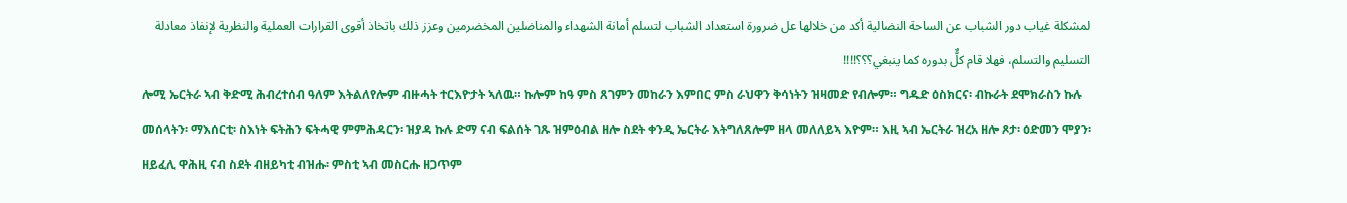لمشكلة غياب دور الشباب عن الساحة النضالية أكد من خلالها عل ضرورة استعداد الشباب لتسلم أمانة الشهداء والمناضلين المخضرمين وعزز ذلك باتخاذ أقوى القرارات العملية والنظرية لإنفاذ معادلة التسليم والتسلم، فهلا قام كلٌّ بدوره كما ينبغي؟؟؟!!!!
ሎሚ ኤርትራ ኣብ ቅድሚ ሕብረተሰብ ዓለም እትልለየሎም ብዙሓት ተርእዮታት ኣለዉ። ኩሎም ከዓ ምስ ጸገምን መከራን እምበር ምስ ራህዋን ቅሳነትን ዝዛመድ የብሎም። ግዱድ ዕስክርና፡ ብኩራት ደሞክራስን ኩሉ መሰላትን፡ ማእሰርቲ፡ ስእነት ፍትሕን ፍትሓዊ ምምሕዳርን፡ ዝያዳ ኩሉ ድማ ናብ ፍልሰት ገጹ ዝምዕብል ዘሎ ስደት ቀንዲ ኤርትራ እትግለጸሎም ዘላ መለለይኣ እዮም። እዚ ኣብ ኤርትራ ዝረአ ዘሎ ጾታ፡ ዕድመን ሞያን፡ ዘይፈሊ ዋሕዚ ናብ ስደት ብዘይካቲ ብዝሑ፡ ምስቲ ኣብ መስርሑ ዘጋጥም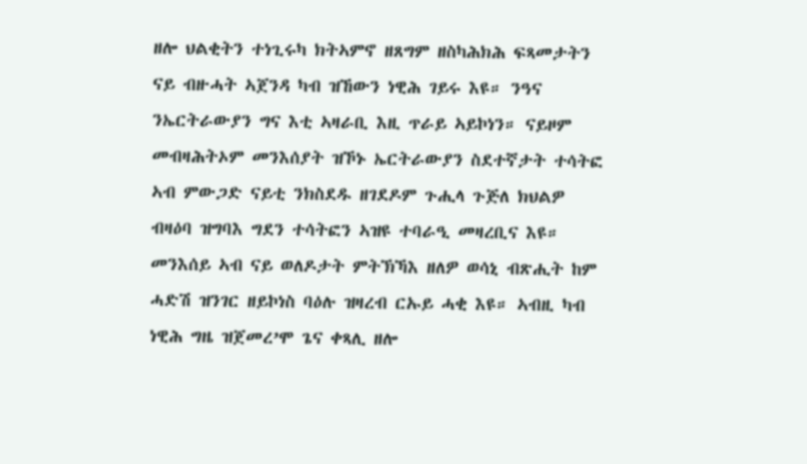ዘሎ ህልቂትን ተነጊሩካ ክትኣምኖ ዘጸግም ዘስካሕክሕ ፍጻመታትን ናይ ብዙሓት ኣጀንዳ ካብ ዝኸውን ነዊሕ ገይሩ እዩ። ንዓና ንኤርትራውያን ግና እቲ ኣዛራቢ እዚ ጥራይ ኣይኮነን። ናይዞም መብዛሕትኦም መንእሰያት ዝኾኑ ኤርትራውያን ስደተኛታት ተሳትፎ ኣብ ምውጋድ ናይቲ ንክስደዱ ዘገደዶም ጉሒላ ጉጅለ ክህልዎ ብዛዕባ ዝግባእ ግደን ተሳትፎን ኣዝዩ ተባራዒ መዛረቢና እዩ።
መንእሰይ ኣብ ናይ ወለዶታት ምትኽኻእ ዘለዎ ወሳኒ ብጽሒት ከም ሓድሽ ዝንገር ዘይኮነስ ባዕሉ ዝዛረብ ርኡይ ሓቂ እዩ። ኣብዚ ካብ ነዊሕ ግዜ ዝጀመረ’ሞ ጌና ቀጻሊ ዘሎ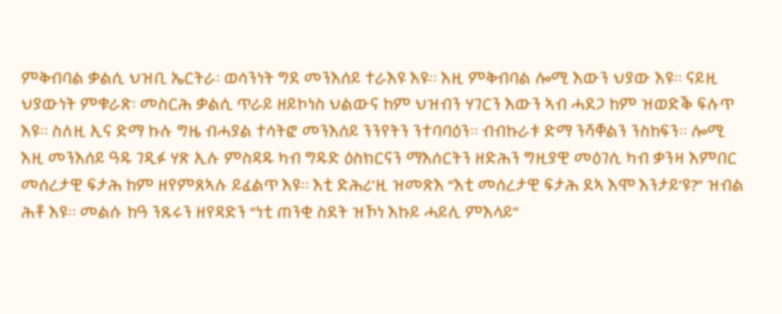ምቅብባል ቃልሲ ህዝቢ ኤርትራ፡ ወሳንነት ግደ መንእሰይ ተራእዩ እዩ። እዚ ምቅብባል ሎሚ እውን ህያው እዩ። ናይዚ ህያውነት ምቁራጽ፡ መስርሕ ቃልሲ ጥራይ ዘይኮነስ ህልውና ከም ህዝብን ሃገርን እውን ኣብ ሓደጋ ከም ዝወድቕ ፍሉጥ እዩ። ስለዚ ኢና ድማ ኩሉ ግዜ ብሓያል ተሳትፎ መንእሰይ ንንየትን ንተባባዕን። ብብኩራቱ ድማ ንሻቐልን ንስከፍን። ሎሚ እዚ መንእሰይ ዓዱ ገዲፉ ሃጽ ኢሉ ምስዳዱ ካብ ግዱድ ዕስክርናን ማእሰርትን ዘድሕን ግዚያዊ መዕገሲ ካብ ቃንዛ እምበር መሰረታዊ ፍታሕ ከም ዘየምጸኣሉ ይፈልጥ እዩ። እቲ ድሕሪ’ዚ ዝመጽእ “እቲ መሰረታዊ ፍታሕ ደኣ እሞ እንታይ’ዩ?” ዝብል ሕቶ እዩ። መልሱ ከዓ ንጹሩን ዘየዳድን “ነቲ ጠንቂ ስደት ዝኾነ እኩይ ሓይሊ ምእላይ”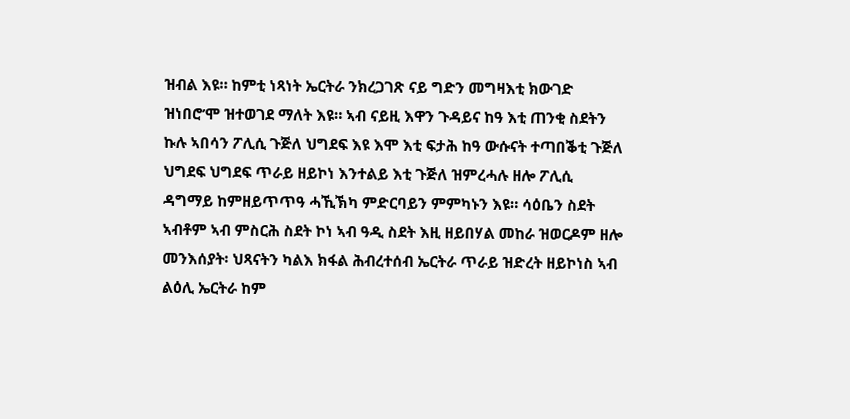ዝብል እዩ። ከምቲ ነጻነት ኤርትራ ንክረጋገጽ ናይ ግድን መግዛእቲ ክውገድ ዝነበሮ’ሞ ዝተወገደ ማለት እዩ። ኣብ ናይዚ እዋን ጉዳይና ከዓ እቲ ጠንቂ ስደትን ኩሉ ኣበሳን ፖሊሲ ጉጅለ ህግደፍ እዩ እሞ እቲ ፍታሕ ከዓ ውሱናት ተጣበቕቲ ጉጅለ ህግደፍ ህግደፍ ጥራይ ዘይኮነ እንተልይ እቲ ጉጅለ ዝምረሓሉ ዘሎ ፖሊሲ ዳግማይ ከምዘይጥጥዓ ሓኺኽካ ምድርባይን ምምካኑን እዩ። ሳዕቤን ስደት ኣብቶም ኣብ ምስርሕ ስደት ኮነ ኣብ ዓዲ ስደት እዚ ዘይበሃል መከራ ዝወርዶም ዘሎ መንእሰያት፡ ህጻናትን ካልእ ክፋል ሕብረተሰብ ኤርትራ ጥራይ ዝድረት ዘይኮነስ ኣብ ልዕሊ ኤርትራ ከም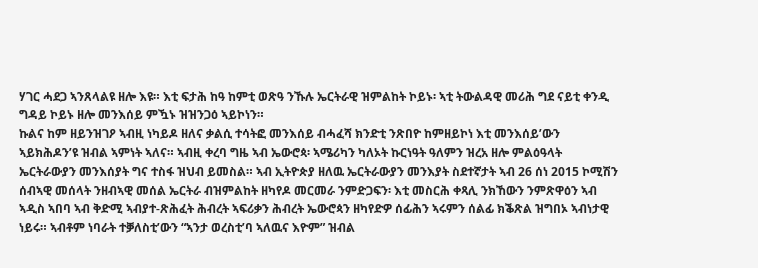ሃገር ሓደጋ ኣንጸላልዩ ዘሎ እዩ። እቲ ፍታሕ ከዓ ከምቲ ወጽዓ ንኹሉ ኤርትራዊ ዝምልከት ኮይኑ፡ ኣቲ ትውልዳዊ መሪሕ ግደ ናይቲ ቀንዲ ግዳይ ኮይኑ ዘሎ መንእሰይ ምዃኑ ዝዝንጋዕ ኣይኮነን።
ኩልና ከም ዘይንዝገዖ ኣብዚ ነካይዶ ዘለና ቃልሲ ተሳትፎ መንእሰይ ብሓፈሻ ክንድቲ ንጽበዮ ከምዘይኮነ እቲ መንእሰይ’ውን ኣይክሕዶን’ዩ ዝብል ኣምነት ኣለና። ኣብዚ ቀረባ ግዜ ኣብ ኤውሮጳ፡ ኣሜሪካን ካለኦት ኩርነዓት ዓለምን ዝረአ ዘሎ ምልዕዓላት ኤርትራውያን መንእሰያት ግና ተስፋ ዝህብ ይመስል። ኣብ ኢትዮጵያ ዘለዉ ኤርትራውያን መንእያት ስደተኛታት ኣብ 26 ሰነ 2015 ኮሚሽን ሰብኣዊ መሰላት ንዘብኣዊ መሰል ኤርትራ ብዝምልከት ዘካየዶ መርመራ ንምድጋፍን፡ እቲ መስርሕ ቀጻሊ ንክኸውን ንምጽዋዕን ኣብ ኣዲስ ኣበባ ኣብ ቅድሚ ኣብያተ-ጽሕፈት ሕብረት ኣፍሪቃን ሕብረት ኤውሮጳን ዘካየድዎ ሰፊሕን ኣሩምን ሰልፊ ክቕጽል ዝግበኦ ኣብነታዊ ነይሩ። ኣብቶም ነባራት ተቓለስቲ’ውን “ኣንታ ወረስቲ’ባ ኣለዉና እዮም” ዝብል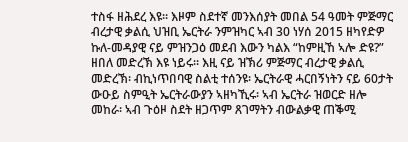ተስፋ ዘሕደረ እዩ። እዞም ስደተኛ መንእሰያት መበል 54 ዓመት ምጅማር ብረታዊ ቃልሲ ህዝቢ ኤርትራ ንምዝካር ኣብ 30 ነሃሰ 2015 ዘካየድዎ ኩለ-መዳያዊ ናይ ምዝንጋዕ መደብ እውን ካልእ “ከምዚኸ ኣሎ ድዩ?” ዘበለ መድረኽ እዩ ነይሩ። እዚ ናይ ዝኽሪ ምጅማር ብረታዊ ቃልሲ መድረኽ፡ ብኪነጥበባዊ ስልቲ ተሰንዩ፡ ኤርትራዊ ሓርበኝነትን ናይ 60ታት ውዑይ ስምዒት ኤርትራውያን ኣዘካኺሩ፡ ኣብ ኤርትራ ዝወርድ ዘሎ መከራ፡ ኣብ ጉዕዞ ስደት ዘጋጥም ጸገማትን ብውልቃዊ ጠቕሚ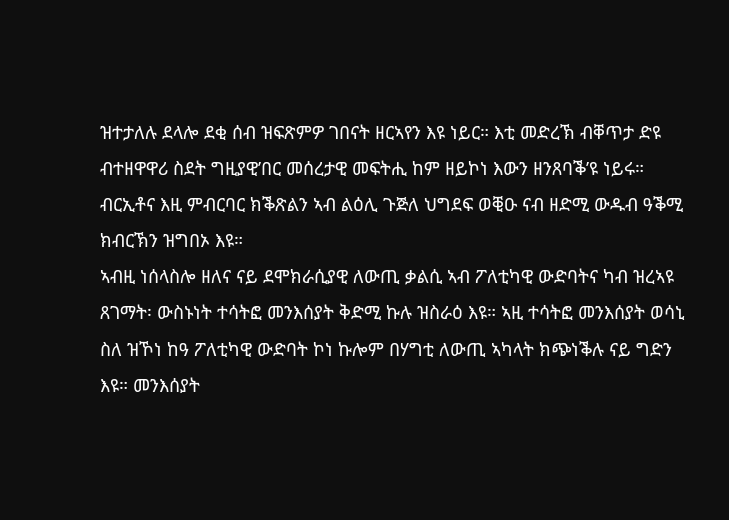ዝተታለሉ ደላሎ ደቂ ሰብ ዝፍጽምዎ ገበናት ዘርኣየን እዩ ነይር። እቲ መድረኽ ብቐጥታ ድዩ ብተዘዋዋሪ ስደት ግዚያዊ’በር መሰረታዊ መፍትሒ ከም ዘይኮነ እውን ዘንጸባቕ’ዩ ነይሩ። ብርኢቶና እዚ ምብርባር ክቕጽልን ኣብ ልዕሊ ጉጅለ ህግደፍ ወቒዑ ናብ ዘድሚ ውዱብ ዓቕሚ ክብርኽን ዝግበኦ እዩ።
ኣብዚ ነሰላስሎ ዘለና ናይ ደሞክራሲያዊ ለውጢ ቃልሲ ኣብ ፖለቲካዊ ውድባትና ካብ ዝረኣዩ ጸገማት፡ ውስኑነት ተሳትፎ መንእሰያት ቅድሚ ኩሉ ዝስራዕ እዩ። ኣዚ ተሳትፎ መንእሰያት ወሳኒ ስለ ዝኾነ ከዓ ፖለቲካዊ ውድባት ኮነ ኩሎም በሃግቲ ለውጢ ኣካላት ክጭነቕሉ ናይ ግድን እዩ። መንእሰያት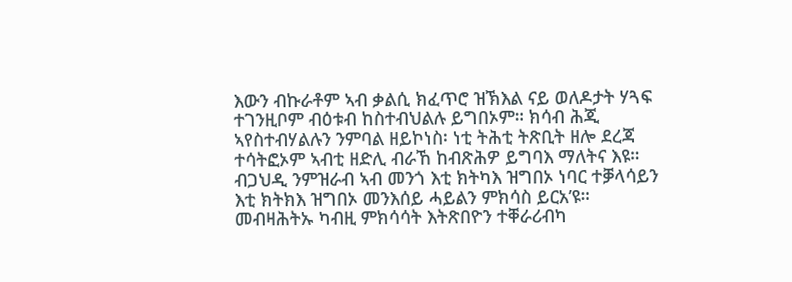እውን ብኩራቶም ኣብ ቃልሲ ክፈጥሮ ዝኽእል ናይ ወለዶታት ሃጓፍ ተገንዚቦም ብዕቱብ ከስተብህልሉ ይግበኦም። ክሳብ ሕጂ ኣየስተብሃልሉን ንምባል ዘይኮነስ፡ ነቲ ትሕቲ ትጽቢት ዘሎ ደረጃ ተሳትፎኦም ኣብቲ ዘድሊ ብራኸ ከብጽሕዎ ይግባእ ማለትና እዩ። ብጋህዲ ንምዝራብ ኣብ መንጎ እቲ ክትካእ ዝግበኦ ነባር ተቓላሳይን እቲ ክትክእ ዝግበኦ መንእሰይ ሓይልን ምክሳስ ይርአ’ዩ። መብዛሕትኡ ካብዚ ምክሳሳት እትጽበዮን ተቐራሪብካ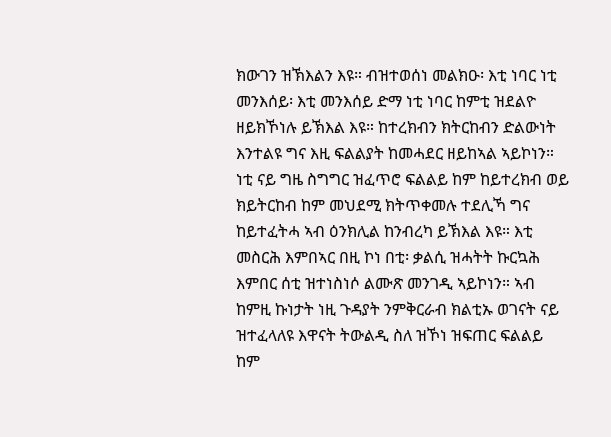ክውገን ዝኽእልን እዩ። ብዝተወሰነ መልክዑ፡ እቲ ነባር ነቲ መንእሰይ፡ እቲ መንእሰይ ድማ ነቲ ነባር ከምቲ ዝደልዮ ዘይክኾነሉ ይኽእል እዩ። ከተረክብን ክትርከብን ድልውነት እንተልዩ ግና እዚ ፍልልያት ከመሓደር ዘይከኣል ኣይኮነን። ነቲ ናይ ግዜ ስግግር ዝፈጥሮ ፍልልይ ከም ከይተረክብ ወይ ክይትርከብ ከም መህደሚ ክትጥቀመሉ ተደሊኻ ግና ከይተፈትሓ ኣብ ዕንክሊል ከንብረካ ይኽእል እዩ። እቲ መስርሕ እምበኣር በዚ ኮነ በቲ፡ ቃልሲ ዝሓትት ኩርኳሕ እምበር ሰቲ ዝተነስነሶ ልሙጽ መንገዲ ኣይኮነን። ኣብ ከምዚ ኩነታት ነዚ ጉዳያት ንምቅርራብ ክልቲኡ ወገናት ናይ ዝተፈላለዩ እዋናት ትውልዲ ስለ ዝኾነ ዝፍጠር ፍልልይ ከም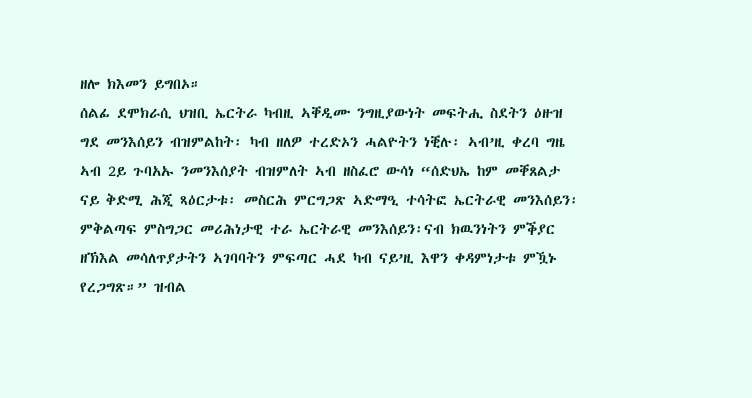ዘሎ ክእመን ይግበኦ።
ሰልፊ ደሞክራሲ ህዝቢ ኤርትራ ካብዚ ኣቐዲሙ ንግዚያውነት መፍትሒ ስደትን ዕዙዝ ግደ መንእሰይን ብዝምልከት፡ ካብ ዘለዎ ተረድኦን ሓልዮትን ነቒሉ፡ ኣብ’ዚ ቀረባ ግዜ ኣብ 2ይ ጉባአኡ ንመንእሰያት ብዝምለት ኣብ ዘስፈሮ ውሳነ “ሰድህኤ ከም መቐጸልታ ናይ ቅድሚ ሕጂ ጻዕርታቱ፡ መስርሕ ምርግጋጽ ኣድማዒ ተሳትፎ ኤርትራዊ መንእሰይን፡ ምቅልጣፍ ምስግጋር መሪሕነታዊ ተራ ኤርትራዊ መንእሰይን፡ናብ ክዉንነትን ምቕያር ዘኽእል መሳለጥያታትን ኣገባባትን ምፍጣር ሓደ ካብ ናይ’ዚ እዋን ቀዳምነታቱ ምዃኑ የረጋግጽ።” ዝብል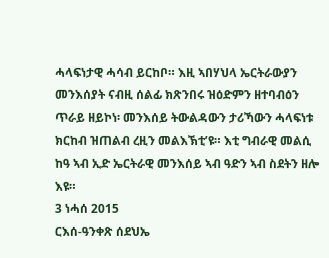ሓላፍነታዊ ሓሳብ ይርከቦ። እዚ ኣበሃህላ ኤርትራውያን መንእሰያት ናብዚ ሰልፊ ክጽንበሩ ዝዕድምን ዘተባብዕን ጥራይ ዘይኮነ፡ መንእሰይ ትውልዳውን ታሪኻውን ሓላፍነቱ ክርከብ ዝጠልብ ረዚን መልእኽቲ’ዩ። እቲ ግብራዊ መልሲ ከዓ ኣብ ኢድ ኤርትራዊ መንእሰይ ኣብ ዓድን ኣብ ስደትን ዘሎ እዩ።
3 ነሓሰ 2015
ርእሰ-ዓንቀጽ ሰደህኤ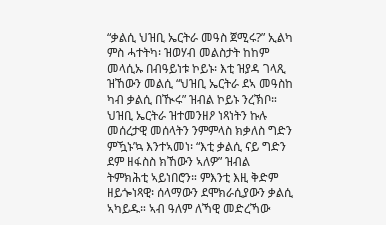“ቃልሲ ህዝቢ ኤርትራ መዓስ ጀሚሩ?” ኢልካ ምስ ሓተትካ፡ ዝወሃብ መልስታት ከከም መላሲኡ በብዓይነቱ ኮይኑ፡ እቲ ዝያዳ ገላጺ ዝኸውን መልሲ “ህዝቢ ኤርትራ ደኣ መዓስከ ካብ ቃልሲ በዂሩ” ዝብል ኮይኑ ንረኽቦ። ህዝቢ ኤርትራ ዝተመንዘዖ ነጻነትን ኩሉ መሰረታዊ መሰላትን ንምምላስ ክቃለስ ግድን ምዃኑ’ኳ እንተኣመነ፡ “እቲ ቃልሲ ናይ ግድን ደም ዘፋስስ ክኸውን ኣለዎ” ዝብል ትምክሕቲ ኣይነበሮን። ምእንቲ እዚ ቅድም ዘይጐነጻዊ፡ ሰላማውን ደሞክራሲያውን ቃልሲ ኣካይዱ። ኣብ ዓለም ለኻዊ መድረኻው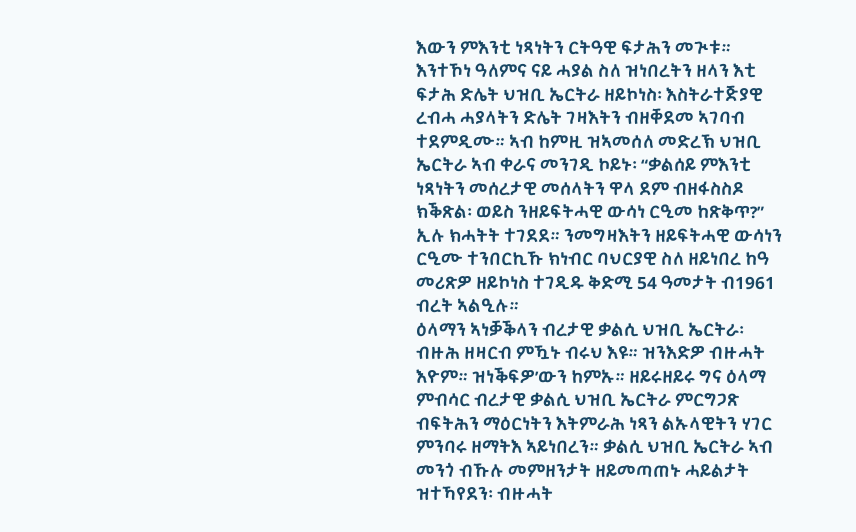እውን ምእንቲ ነጻነትን ርትዓዊ ፍታሕን መጒቱ። እንተኾነ ዓለምና ናይ ሓያል ስለ ዝነበረትን ዘላን እቲ ፍታሕ ድሌት ህዝቢ ኤርትራ ዘይኮነስ፡ እስትራተጅያዊ ረብሓ ሓያላትን ድሌት ገዛእትን ብዘቐደመ ኣገባብ ተደምዲሙ። ኣብ ከምዚ ዝኣመሰለ መድረኽ ህዝቢ ኤርትራ ኣብ ቀራና መንገዲ ኮይኑ፡ “ቃልሰይ ምእንቲ ነጻነትን መሰረታዊ መሰላትን ዋላ ደም ብዘፋስስዶ ክቕጽል፡ ወይስ ንዘይፍትሓዊ ውሳነ ርዒመ ከጽቅጥ?” ኢሉ ክሓትት ተገደደ። ንመግዛእትን ዘይፍትሓዊ ውሳነን ርዒሙ ተንበርኪኹ ክነብር ባህርያዊ ስለ ዘይነበረ ከዓ መሪጽዎ ዘይኮነስ ተገዲዱ ቅድሚ 54 ዓመታት ብ1961 ብረት ኣልዒሉ።
ዕላማን ኣነቓቕላን ብረታዊ ቃልሲ ህዝቢ ኤርትራ፡ ብዙሕ ዘዛርብ ምዃኑ ብሩህ እዩ። ዝንእድዎ ብዙሓት እዮም። ዝነቕፍዎ’ውን ከምኡ። ዘይሩዘይሩ ግና ዕላማ ምብሳር ብረታዊ ቃልሲ ህዝቢ ኤርትራ ምርግጋጽ ብፍትሕን ማዕርነትን እትምራሕ ነጻን ልኡላዊትን ሃገር ምንባሩ ዘማትእ ኣይነበረን። ቃልሲ ህዝቢ ኤርትራ ኣብ መንጎ ብኹሉ መምዘንታት ዘይመጣጠኑ ሓይልታት ዝተኻየደን፡ ብዙሓት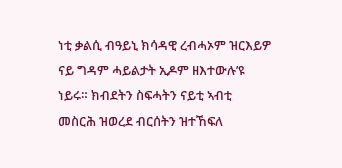ነቲ ቃልሲ ብዓይኒ ክሳዳዊ ረብሓኦም ዝርእይዎ ናይ ግዳም ሓይልታት ኢዶም ዘእተውሉ’ዩ ነይሩ። ክብደትን ስፍሓትን ናይቲ ኣብቲ መስርሕ ዝወረደ ብርሰትን ዝተኸፍለ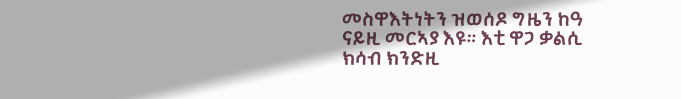መስዋእትነትን ዝወሰዶ ግዜን ከዓ ናይዚ መርኣያ እዩ። እቲ ዋጋ ቃልሲ ክሳብ ክንድዚ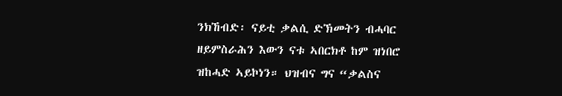ንክኸብድ፡ ናይቲ ቃልሲ ድኽመትን ብሓባር ዘይምስራሕን እውን ናቱ ኣበርክቶ ከም ዝነበሮ ዝከሓድ ኣይኮነን። ህዝብና ግና “ቃልስና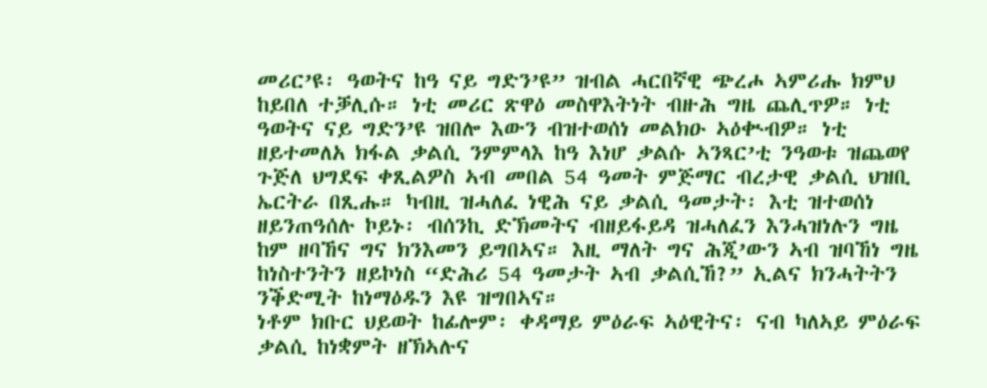መሪር’ዩ፡ ዓወትና ከዓ ናይ ግድን’ዩ” ዝብል ሓርበኛዊ ጭረሖ ኣምሪሑ ክምህ ከይበለ ተቓሊሱ። ነቲ መሪር ጽዋዕ መስዋእትነት ብዙሕ ግዜ ጨሊጥዎ። ነቲ ዓወትና ናይ ግድን’ዩ ዝበሎ እውን ብዝተወሰነ መልክዑ ኣዕቊብዎ። ነቲ ዘይተመለአ ክፋል ቃልሲ ንምምላእ ከዓ እነሆ ቃልሱ ኣንጻር’ቲ ንዓወቱ ዝጨወየ ጉጅለ ህግደፍ ቀጺልዎስ ኣብ መበል 54 ዓመት ምጅማር ብረታዊ ቃልሲ ህዝቢ ኤርትራ በጺሑ። ካብዚ ዝሓለፈ ነዊሕ ናይ ቃልሲ ዓመታት፡ እቲ ዝተወሰነ ዘይንጠዓሰሉ ኮይኑ፡ ብሰንኪ ድኽመትና ብዘይፋይዳ ዝሓለፈን እንሓዝነሉን ግዜ ከም ዘባኸና ግና ክንእመን ይግበኣና። እዚ ማለት ግና ሕጂ’ውን ኣብ ዝባኸነ ግዜ ከነስተንትን ዘይኮነስ “ድሕሪ 54 ዓመታት ኣብ ቃልሲኸ?” ኢልና ክንሓትትን ንቕድሚት ከነማዕዱን እዩ ዝግበኣና።
ነቶም ክቡር ህይወት ከፊሎም፡ ቀዳማይ ምዕራፍ ኣዕዊትና፡ ናብ ካለኣይ ምዕራፍ ቃልሲ ከነቋምት ዘኽኣሉና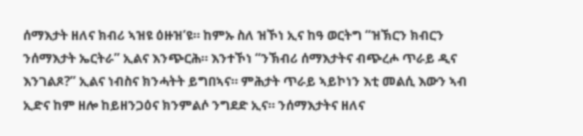ሰማእታት ዘለና ክብሪ ኣዝዩ ዕዙዝ’ዩ። ከምኡ ስለ ዝኾነ ኢና ከዓ ወርትግ “ዝኽርን ክብርን ንሰማእታት ኤርትራ” ኢልና እንጭርሕ። እንተኾነ “ንኽብሪ ሰማእታትና ብጭረሖ ጥራይ ዲና እንገልጾ?” ኢልና ነብስና ክንሓትት ይግበኣና። ምሕታት ጥራይ ኣይኮነን እቲ መልሲ እውን ኣብ ኢድና ከም ዘሎ ከይዘንጋዕና ክንምልሶ ንግደድ ኢና። ንሰማእታትና ዘለና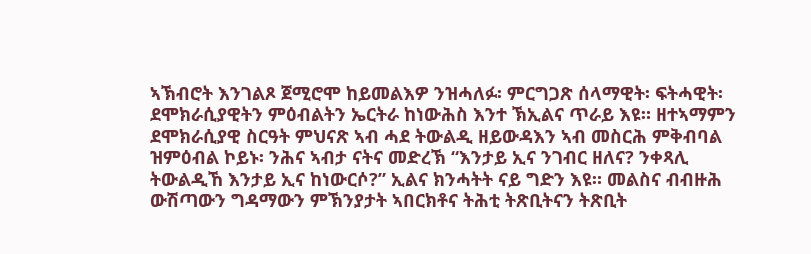ኣኽብሮት እንገልጾ ጀሚሮሞ ከይመልእዎ ንዝሓለፉ፡ ምርግጋጽ ሰላማዊት፡ ፍትሓዊት፡ ደሞክራሲያዊትን ምዕብልትን ኤርትራ ከነውሕስ እንተ ኽኢልና ጥራይ እዩ። ዘተኣማምን ደሞክራሲያዊ ስርዓት ምህናጽ ኣብ ሓደ ትውልዲ ዘይውዳእን ኣብ መስርሕ ምቅብባል ዝምዕብል ኮይኑ፡ ንሕና ኣብታ ናትና መድረኽ “እንታይ ኢና ንገብር ዘለና? ንቀጻሊ ትውልዲኸ እንታይ ኢና ከነውርሶ?” ኢልና ክንሓትት ናይ ግድን እዩ። መልስና ብብዙሕ ውሽጣውን ግዳማውን ምኽንያታት ኣበርክቶና ትሕቲ ትጽቢትናን ትጽቢት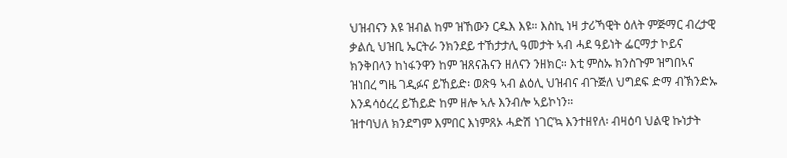ህዝብናን እዩ ዝብል ከም ዝኸውን ርዱእ እዩ። እስኪ ነዛ ታሪኻዊት ዕለት ምጅማር ብረታዊ ቃልሲ ህዝቢ ኤርትራ ንክንደይ ተኸታታሊ ዓመታት ኣብ ሓደ ዓይነት ፌርማታ ኮይና ክንቅበላን ከነፋንዋን ከም ዝጸናሕናን ዘለናን ንዘክር። እቲ ምስኡ ክንስጉም ዝግበኣና ዝነበረ ግዜ ገዲፉና ይኸይድ፡ ወጽዓ ኣብ ልዕሊ ህዝብና ብጉጅለ ህግደፍ ድማ ብኽንድኡ እንዳሳዕረረ ይኸይድ ከም ዘሎ ኣሉ እንብሎ ኣይኮነን።
ዝተባህለ ክንደግም እምበር እነምጸኦ ሓድሽ ነገር’ኳ እንተዘየለ፡ ብዛዕባ ህልዊ ኩነታት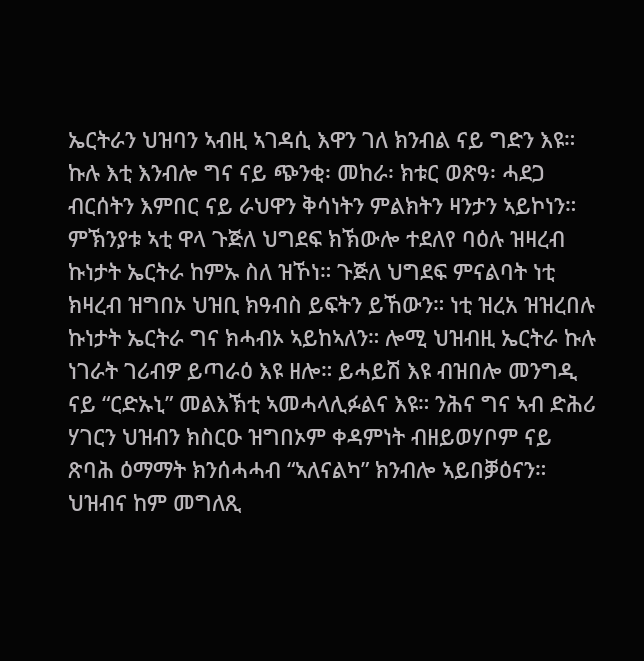ኤርትራን ህዝባን ኣብዚ ኣገዳሲ እዋን ገለ ክንብል ናይ ግድን እዩ። ኩሉ እቲ እንብሎ ግና ናይ ጭንቂ፡ መከራ፡ ክቱር ወጽዓ፡ ሓደጋ ብርሰትን እምበር ናይ ራህዋን ቅሳነትን ምልክትን ዛንታን ኣይኮነን። ምኽንያቱ ኣቲ ዋላ ጉጅለ ህግደፍ ክኽውሎ ተደለየ ባዕሉ ዝዛረብ ኩነታት ኤርትራ ከምኡ ስለ ዝኾነ። ጉጅለ ህግደፍ ምናልባት ነቲ ክዛረብ ዝግበኦ ህዝቢ ክዓብስ ይፍትን ይኸውን። ነቲ ዝረአ ዝዝረበሉ ኩነታት ኤርትራ ግና ክሓብኦ ኣይከኣለን። ሎሚ ህዝብዚ ኤርትራ ኩሉ ነገራት ገሪብዎ ይጣራዕ እዩ ዘሎ። ይሓይሽ እዩ ብዝበሎ መንግዲ ናይ “ርድኡኒ” መልእኽቲ ኣመሓላሊፉልና እዩ። ንሕና ግና ኣብ ድሕሪ ሃገርን ህዝብን ክስርዑ ዝግበኦም ቀዳምነት ብዘይወሃቦም ናይ ጽባሕ ዕማማት ክንሰሓሓብ “ኣለናልካ” ክንብሎ ኣይበቓዕናን። ህዝብና ከም መግለጺ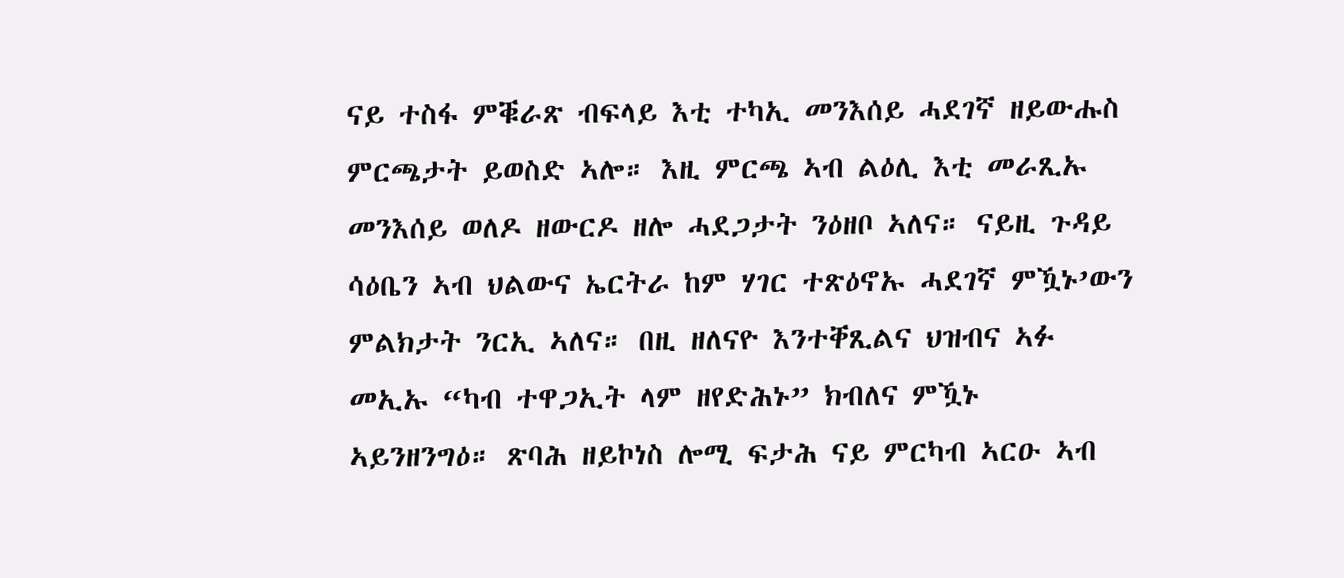ናይ ተስፋ ምቑራጽ ብፍላይ እቲ ተካኢ መንእሰይ ሓደገኛ ዘይውሑስ ምርጫታት ይወስድ ኣሎ። እዚ ምርጫ ኣብ ልዕሊ እቲ መራጺኡ መንእሰይ ወለዶ ዘውርዶ ዘሎ ሓደጋታት ንዕዘቦ ኣለና። ናይዚ ጉዳይ ሳዕቤን ኣብ ህልውና ኤርትራ ከም ሃገር ተጽዕኖኡ ሓደገኛ ምዃኑ’ውን ምልክታት ንርኢ ኣለና። በዚ ዘለናዮ እንተቐጺልና ህዝብና ኣፉ መኢኡ “ካብ ተዋጋኢት ላም ዘየድሕኑ” ክብለና ምዃኑ ኣይንዘንግዕ። ጽባሕ ዘይኮነስ ሎሚ ፍታሕ ናይ ምርካብ ኣርዑ ኣብ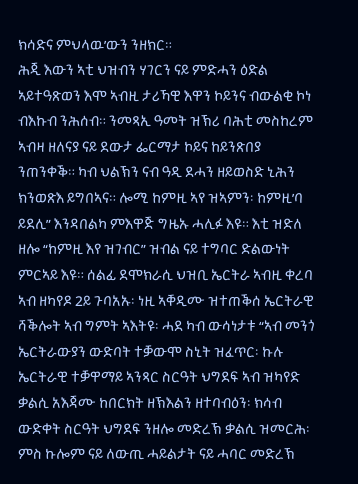ክሳድና ምህላዉ’ውን ንዘክር።
ሕጂ እውን ኣቲ ህዝብን ሃገርን ናይ ምድሓን ዕድል ኣይተዓጽወን እሞ ኣብዚ ታሪኻዊ እዋን ኮይንና ብውልቂ ኮነ ብእኩብ ንሕሰብ። ንመጻኢ ዓመት ዝኽሪ ባሕቲ መስከረም ኣብዛ ዘለናያ ናይ ደውታ ፌርማታ ኮይና ከይንጽበያ ንጠንቀቕ። ካብ ህልኽን ናብ ዓዲ ደሓን ዘይወስድ ኒሕን ክንወጽእ ይግበኣና። ሎሚ ከምዚ ኣየ ዝኣምን፡ ከምዚ’ባ ይደሊ” እንዳበልካ ምእዋጅ ግዜኡ ሓሊፉ እዩ። እቲ ዝድለ ዘሎ “ከምዚ እየ ዝገብር” ዝብል ናይ ተግባር ድልውነት ምርኣይ እዩ። ሰልፊ ደሞክራሲ ህዝቢ ኤርትራ ኣብዚ ቀረባ ኣብ ዘካየዶ 2ይ ጉባአኡ፡ ነዚ ኣቐዲሙ ዝተጠቕሰ ኤርትራዊ ሻቕሎት ኣብ ግምት ኣእትዩ፡ ሓደ ካብ ውሳነታቱ “ኣብ መንጎ ኤርትራውያን ውድባት ተቓውሞ ስኒት ዝፈጥር፡ ኩሉ ኤርትራዊ ተቓዋማይ ኣንጻር ስርዓት ህግደፍ ኣብ ዝካየድ ቃልሲ አእጃሙ ከበርክት ዘኽእልን ዘተባብዕን፡ ክሳብ ውድቀት ስርዓት ህግደፍ ንዘሎ መድረኽ ቃልሲ ዝመርሕ፡ ምስ ኩሎም ናይ ለውጢ ሓይልታት ናይ ሓባር መድረኽ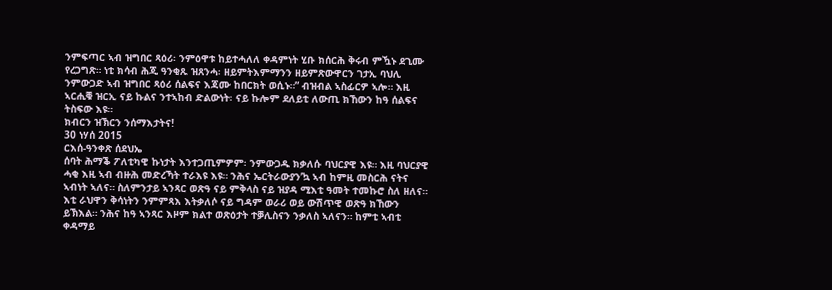ንምፍጣር ኣብ ዝግበር ጻዕሪ፡ ንምዕዋቱ ከይተሓለለ ቀዳምነት ሂቡ ክሰርሕ ቅሩብ ምዃኑ ደጊሙ የረጋግጽ። ነቲ ክሳብ ሕጂ ዓንቂጹ ዝጸንሓ፡ ዘይምትእምማንን ዘይምጽውዋርን ገታኢ ባህሊ ንምውጋድ ኣብ ዝግበር ጻዕሪ ሰልፍና እጃሙ ከበርክት ወሲኑ።” ብዝብል ኣስፊርዎ ኣሎ። እዚ ኣርሒቑ ዝርኢ ናይ ኩልና ንተኣከብ ድልውነት፡ ናይ ኩሎም ደለይቲ ለውጢ ክኸውን ከዓ ሰልፍና ትስፍው እዩ።
ክብርን ዝኽርን ንሰማእታትና!
30 ነሃሰ 2015
ርእሰ-ዓንቀጽ ሰደህኤ
ሰባት ሕማቕ ፖለቲካዊ ኩነታት እንተጋጢምዎም፡ ንምውጋዱ ክቃለሱ ባህርያዊ እዩ። እዚ ባህርያዊ ሓቂ እዚ ኣብ ብዙሕ መድረኻት ተራእዩ እዩ። ንሕና ኤርትራውያን’ኳ ኣብ ከምዚ መስርሕ ናትና ኣብነት ኣለና። ስለምንታይ ኣንጻር ወጽዓ ናይ ምቅላስ ናይ ዝያዳ ሚእቲ ዓመት ተመኩሮ ስለ ዘለና። እቲ ራህዋን ቅሳነትን ንምምጻእ እትቃለሶ ናይ ግዳም ወራሪ ወይ ውሽጥዊ ወጽዓ ክኸውን ይኽእል። ንሕና ከዓ ኣንጻር እዞም ክልተ ወጽዕታት ተቓሊስናን ንቃለስ ኣለናን። ከምቲ ኣብቲ ቀዳማይ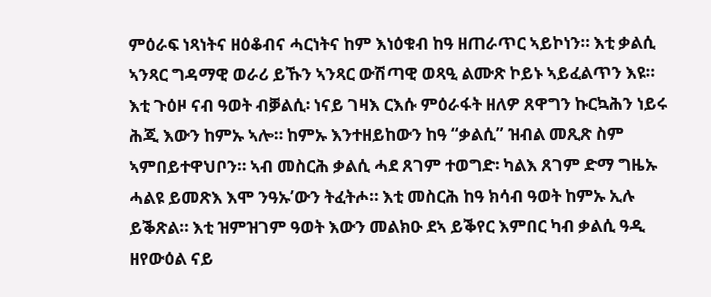ምዕራፍ ነጻነትና ዘዕቆብና ሓርነትና ከም እነዕቁብ ከዓ ዘጠራጥር ኣይኮነን። እቲ ቃልሲ ኣንጻር ግዳማዊ ወራሪ ይኹን ኣንጻር ውሽጣዊ ወጻዒ ልሙጽ ኮይኑ ኣይፈልጥን እዩ። እቲ ጉዕዞ ናብ ዓወት ብቓልሲ፡ ነናይ ገዛእ ርእሱ ምዕራፋት ዘለዎ ጸዋግን ኩርኳሕን ነይሩ ሕጂ እውን ከምኡ ኣሎ። ከምኡ እንተዘይከውን ከዓ “ቃልሲ” ዝብል መጺጽ ስም ኣምበይተዋህቦን። ኣብ መስርሕ ቃልሲ ሓደ ጸገም ተወግድ፡ ካልእ ጸገም ድማ ግዜኡ ሓልዩ ይመጽእ እሞ ንዓኡ’ውን ትፈትሖ። እቲ መስርሕ ከዓ ክሳብ ዓወት ከምኡ ኢሉ ይቕጽል። እቲ ዝምዝገም ዓወት እውን መልክዑ ደኣ ይቕየር እምበር ካብ ቃልሲ ዓዲ ዘየውዕል ናይ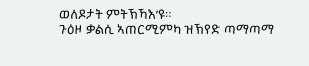ወለዶታት ምትኽኻእ’ዩ።
ጉዕዞ ቃልሲ ኣጠርሚምካ ዝኽየድ ጣማጣማ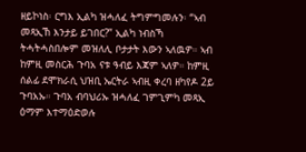ዘይኮነስ፡ ርግእ ኢልካ ዝሓለፈ ትግምግመሉን፡ “ኣብ መጻኢኸ እንታይ ይገበር?” ኢልካ ነብስኻ ትሓትሓስበሎም መዝለሊ ቦታታት እውን ኣለዉዎ። ኣብ ከምዚ መስርሕ ጉባአ ናቱ ዓብይ እጃም ኣለዎ። ከምዚ ሰልፊ ደሞክራሲ ህዝቢ ኤርትራ ኣብዚ ቀረባ ዘካየዶ 2ይ ጉባአኡ። ጉባአ ብባህሪኡ ዝሓለፈ ገምጊምካ መጻኢ ዕማም እተማዕድወሉ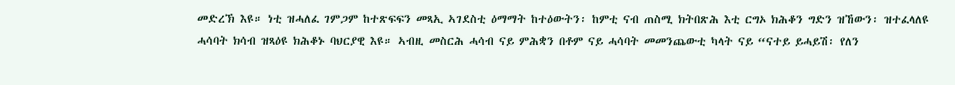መድረኽ እዩ። ነቲ ዝሓለፈ ገምጋም ከተጽፍፍን መጻኢ ኣገደስቲ ዕማማት ከተዕውትን፡ ከምቲ ናብ ጠስሚ ክትበጽሕ እቲ ርግኦ ክሕቆን ግድን ዝኸውን፡ ዝተፈላለዩ ሓሳባት ክሳብ ዝጻዕዩ ክሕቆኑ ባህርያዊ እዩ። ኣብዚ መስርሕ ሓሳብ ናይ ምሕቋን በቶም ናይ ሓሳባት መመንጨውቲ ካላት ናይ “ናተይ ይሓይሽ፡ የለን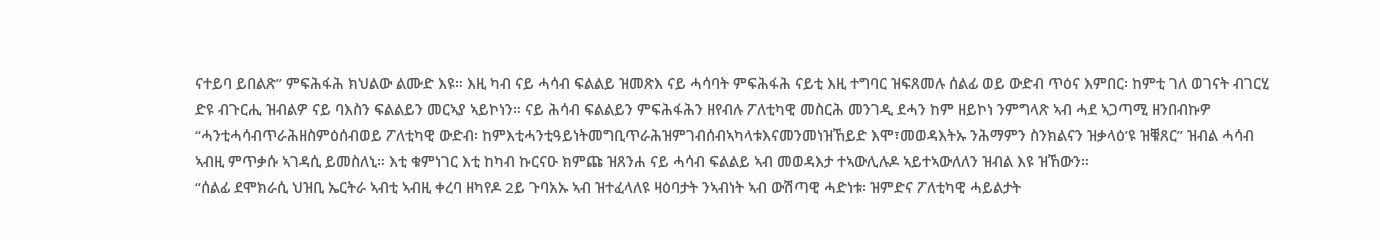ናተይባ ይበልጽ” ምፍሕፋሕ ክህልው ልሙድ እዩ። እዚ ካብ ናይ ሓሳብ ፍልልይ ዝመጽእ ናይ ሓሳባት ምፍሕፋሕ ናይቲ እዚ ተግባር ዝፍጸመሉ ሰልፊ ወይ ውድብ ጥዕና እምበር፡ ከምቲ ገለ ወገናት ብገርሂ ድዩ ብጉርሒ ዝብልዎ ናይ ባእስን ፍልልይን መርኣያ ኣይኮነን። ናይ ሕሳብ ፍልልይን ምፍሕፋሕን ዘየብሉ ፖለቲካዊ መስርሕ መንገዲ ደሓን ከም ዘይኮነ ንምግላጽ ኣብ ሓደ ኣጋጣሚ ዘንበብኩዎ “ሓንቲሓሳብጥራሕዘስምዕሰብወይ ፖለቲካዊ ውድብ፡ ከምእቲሓንቲዓይነትመግቢጥራሕዝምገብሰብኣካላቱእናመንመነዝኸይድ እሞ፣መወዳእትኡ ንሕማምን ስንክልናን ዝቃላዕ’ዩ ዝቑጸር” ዝብል ሓሳብ ኣብዚ ምጥቃሱ ኣገዳሲ ይመስለኒ። እቲ ቁምነገር እቲ ከካብ ኩርናዑ ክምጩ ዝጸንሐ ናይ ሓሳብ ፍልልይ ኣብ መወዳእታ ተኣውሊሉዶ ኣይተኣውለለን ዝብል እዩ ዝኸውን።
“ሰልፊ ደሞክራሲ ህዝቢ ኤርትራ ኣብቲ ኣብዚ ቀረባ ዘካየዶ 2ይ ጉባአኡ ኣብ ዝተፈላለዩ ዛዕባታት ንኣብነት ኣብ ውሽጣዊ ሓድነቱ፡ ዝምድና ፖለቲካዊ ሓይልታት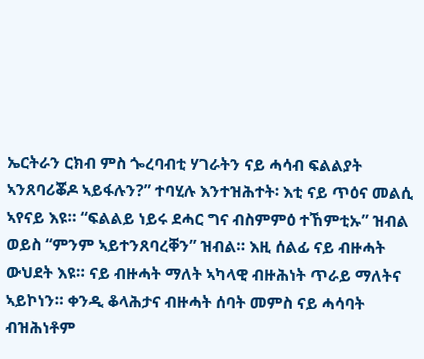ኤርትራን ርክብ ምስ ጐረባብቲ ሃገራትን ናይ ሓሳብ ፍልልያት ኣንጸባሪቖዶ ኣይፋሉን?” ተባሂሉ እንተዝሕተት፡ እቲ ናይ ጥዕና መልሲ ኣየናይ እዩ። “ፍልልይ ነይሩ ደሓር ግና ብስምምዕ ተኸምቲኡ” ዝብል ወይስ “ምንም ኣይተንጸባረቐን” ዝብል። እዚ ሰልፊ ናይ ብዙሓት ውህደት እዩ። ናይ ብዙሓት ማለት ኣካላዊ ብዙሕነት ጥራይ ማለትና ኣይኮነን። ቀንዲ ቆላሕታና ብዙሓት ሰባት መምስ ናይ ሓሳባት ብዝሕነቶም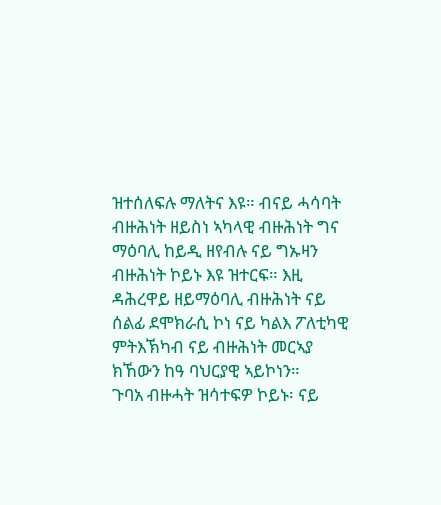ዝተሰለፍሉ ማለትና እዩ። ብናይ ሓሳባት ብዙሕነት ዘይስነ ኣካላዊ ብዙሕነት ግና ማዕባሊ ከይዲ ዘየብሉ ናይ ግኡዛን ብዙሕነት ኮይኑ እዩ ዝተርፍ። እዚ ዳሕረዋይ ዘይማዕባሊ ብዙሕነት ናይ ሰልፊ ደሞክራሲ ኮነ ናይ ካልእ ፖለቲካዊ ምትእኽካብ ናይ ብዙሕነት መርኣያ ክኸውን ከዓ ባህርያዊ ኣይኮነን።
ጉባአ ብዙሓት ዝሳተፍዎ ኮይኑ፡ ናይ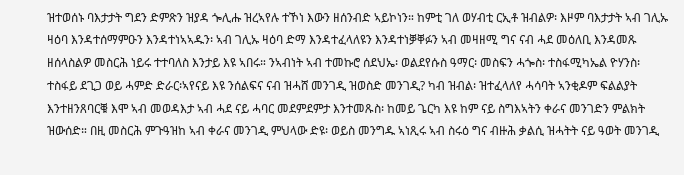ዝተወሰኑ ባእታታት ግደን ድምጽን ዝያዳ ጐሊሑ ዝረኣየሉ ተኾነ እውን ዘሰንብድ ኣይኮነን። ከምቲ ገለ ወሃብቲ ርኢቶ ዝብልዎ፡ እዞም ባእታታት ኣብ ገሊኡ ዛዕባ እንዳተሰማምዑን እንዳተነኣኣዱን፡ ኣብ ገሊኡ ዛዕባ ድማ እንዳተፈላለዩን እንዳተነቓቐፉን ኣብ መዛዘሚ ግና ናብ ሓደ መዕለቢ እንዳመጹ ዘሰላስልዎ መስርሕ ነይሩ ተተባለስ እንታይ እዩ ኣበሩ። ንኣብነት ኣብ ተመኩሮ ሰደህኤ፡ ወልደየሱስ ዓማር፡ መስፍን ሓጐስ፡ ተስፋሚካኤል ዮሃንስ፡ ተስፋይ ደጊጋ ወይ ሓምድ ድራር፡ኣየናይ እዩ ንሰልፍና ናብ ዝሓሸ መንገዲ ዝወስድ መንገዲ? ካብ ዝብል፡ ዝተፈላለየ ሓሳባት ኣንቂዶም ፍልልያት እንተዘንጸባርቑ እሞ ኣብ መወዳእታ ኣብ ሓደ ናይ ሓባር መደምደምታ እንተመጹስ፡ ከመይ ጌርካ እዩ ከም ናይ ስግእኣትን ቀራና መንገድን ምልክት ዝውሰድ። በዚ መስርሕ ምጉዓዝከ ኣብ ቀራና መንገዲ ምህላው ድዩ፡ ወይስ መንግዱ ኣነጺሩ ኣብ ስሩዕ ግና ብዙሕ ቃልሲ ዝሓትት ናይ ዓወት መንገዲ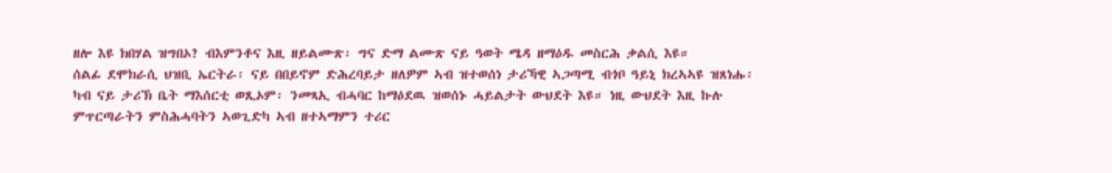ዘሎ እዩ ክበሃል ዝግበኦ? ብእምንቶና እዚ ዘይልሙጽ፡ ግና ድማ ልሙጽ ናይ ዓወት ሜዳ ዘማዕዱ መስርሕ ቃልሲ እዩ።
ሰልፊ ደሞክራሲ ህዝቢ ኤርትራ፡ ናይ በበይኖም ድሕረባይታ ዘለዎም ኣብ ዝተወሰነ ታሪኻዊ ኣጋጣሚ ብጎቦ ዓይኒ ክረኣኣዩ ዝጸነሑ፡ ካብ ናይ ታሪኽ ቤት ማእሰርቲ ወጺኦም፡ ንመጻኢ ብሓባር ከማዕደዉ ዝወሰኑ ሓይልታት ውህደት እዩ። ነዚ ውህደት እዚ ኩሉ ምጥርጣራትን ምስሕሓባትን ኣወጊድካ ኣብ ዘተኣማምን ተሪር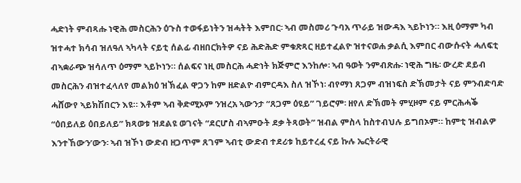ሓድነት ምብጻሑ ነዊሕ መስርሕን ዕጉስ ተወፋይነትን ዝሓትት እምበር፡ ኣብ መስመሪ ጉባአ ጥራይ ዝውዳእ ኣይኮነን። እዚ ዕማም ካብ ዝተሓተ ክሳብ ዝለዓለ ኣካላት ናይቲ ሰልፊ ብዘበርክትዎ ናይ ሕድሕድ ምቁጽጻር ዘይተፈልዮ ዝተናወሐ ቃልሲ እምበር ብውሱናት ሓለፍቲ ብኣቋራጭ ዝሳለጥ ዕማም ኣይኮነን። ሰልፍና ነዚ መስርሕ ሓድነት ክጅምሮ እንከሎ፡ ኣብ ዓወት ንምብጽሑ፡ ነዊሕ ግዜ፡ ውረድ ደይብ መስርሕን ብዝተፈላለየ መልክዕ ዝኽፈል ዋጋን ከም ዘድልዮ ብምርዳእ ስለ ዝኾነ፡ ብየማነ ጸጋም ብዝነፍስ ድኽመታት ናይ ምንብድባድ ሓሸውየ ኣይክሽበርን እዩ። እቶም ኣብ ቅድሚኦም ንዝረአ ኣውንታ “ጸጋም ዕዩይ” ገይሮም፡ ዘየለ ድኽመት ምሂዞም ናይ ምርሕሓቕ “ዕበይለይ ዕበይለይ” ክጻወቱ ዝደልዩ ወገናት “ደርሆስ ብኣምዑት ደቃ ትጻወት” ዝብል ምስላ ከስተብህሉ ይግበኦም። ከምቲ ዝብልዎ እንተኸውን’ውን፡ ኣብ ዝኾነ ውድብ ዘጋጥም ጸገም ኣብቲ ውድብ ተደሪቱ ከይተረፈ ናይ ኩሉ ኤርትራዊ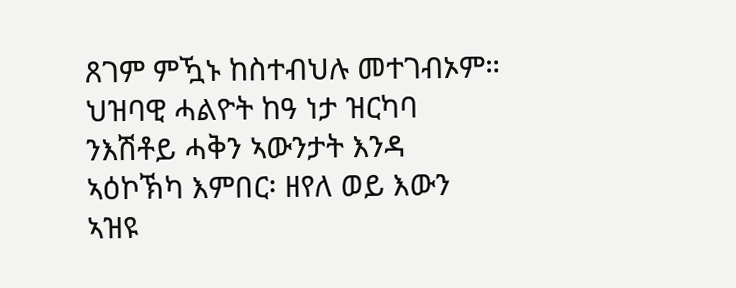ጸገም ምዃኑ ከስተብህሉ መተገብኦም። ህዝባዊ ሓልዮት ከዓ ነታ ዝርካባ ንእሽቶይ ሓቅን ኣውንታት እንዳ ኣዕኮኽካ እምበር፡ ዘየለ ወይ እውን ኣዝዩ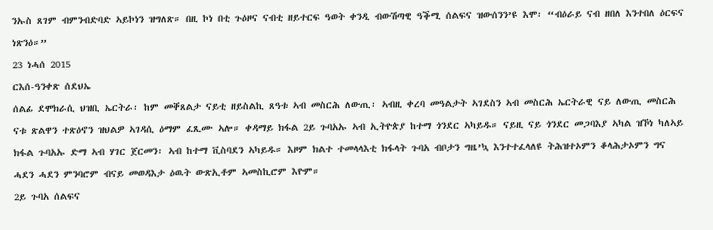ንኡስ ጸገም ብምንብድባድ ኣይኮነን ዝግለጽ። በዚ ኮነ በቲ ጉዕዞና ናብቲ ዘይተርፍ ዓወት ቀንዲ ብውሽጣዊ ዓቕሚ ሰልፍና ዝውሰንን’ዩ እሞ፡ “ብዕራይ ናብ ዘበለ እንተበለ ዕርፍና ነጽንዕ።”
23 ነሓሰ 2015
ርእሰ-ዓንቀጽ ሰደህኤ
ሰልፊ ደሞክራሲ ህዝቢ ኤርትራ፡ ከም መቐጸልታ ናይቲ ዘይስልኪ ጸዓቱ ኣብ መስርሕ ለውጢ፡ ኣብዚ ቀረባ መዓልታት ኣገደስን ኣብ መስርሕ ኤርትራዊ ናይ ለውጢ መስርሕ ናቱ ጽልዋን ተጽዕኖን ዝህልዎ ኣገዳሲ ዕማም ፈጺሙ ኣሎ። ቀዳማይ ክፋል 2ይ ጉባአኡ ኣብ ኢትዮጵያ ከተማ ጎንደር ኣካይዱ። ናይዚ ናይ ጎንደር መጋባእያ ኣካል ዝኾነ ካለኣይ ክፋል ጉባአኡ ድማ ኣብ ሃገር ጀርመን፡ ኣብ ከተማ ቪስባደን ኣካይዱ። እዞም ክልተ ተመላላእቲ ክፋላት ጉባአ ብቦታን ግዜ’ኳ እንተተፈላለዩ ትሕዝተኦምን ቆላሕታኦምን ግና ሓደን ሓደን ምንባሮም ብናይ መወዳእታ ዕዉት ውጽኢቶም ኣመስኪሮም እዮም።
2ይ ጉባአ ሰልፍና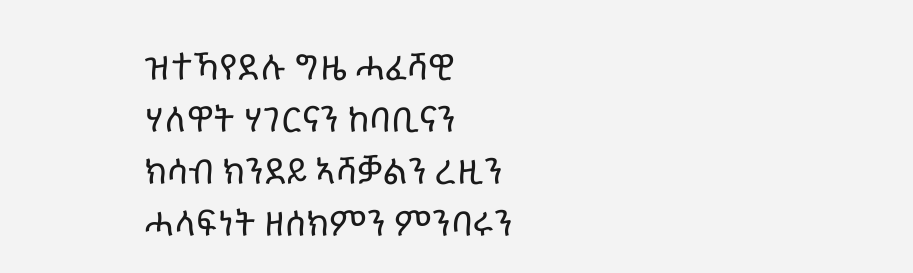ዝተኻየደሉ ግዜ ሓፈሻዊ ሃለዋት ሃገርናን ከባቢናን ክሳብ ክንደይ ኣሻቓልን ረዚን ሓላፍነት ዘሰክምን ምንባሩን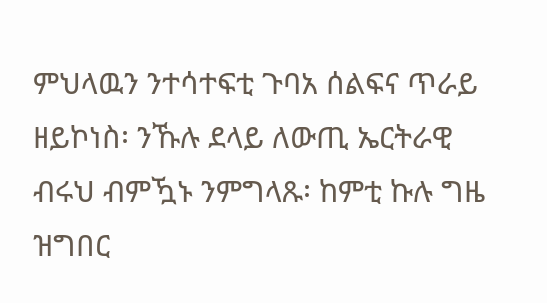ምህላዉን ንተሳተፍቲ ጉባአ ሰልፍና ጥራይ ዘይኮነስ፡ ንኹሉ ደላይ ለውጢ ኤርትራዊ ብሩህ ብምዃኑ ንምግላጹ፡ ከምቲ ኩሉ ግዜ ዝግበር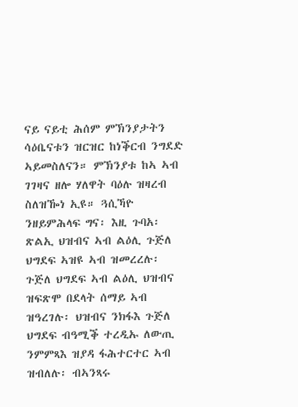ናይ ናይቲ ሕሰም ምኽንያታትን ሳዕቤናቱን ዝርዝር ከነቕርብ ንግደድ ኣይመስለናን። ምኽንያቱ ከኣ ኣብ ገገዛና ዘሎ ሃለዋት ባዕሉ ዝዛረብ ስለዝዀነ ኢዩ። ጓሲኻዮ ንዘይምሕላፍ ግና፡ እዚ ጉባአ፡ ጽልኢ ህዝብና ኣብ ልዕሊ ጉጅለ ህግደፍ ኣዝዩ ኣብ ዝመረረሉ፡ ጉጅለ ህግደፍ ኣብ ልዕሊ ህዝብና ዝፍጽሞ በደላት ሰማይ ኣብ ዝዓረገሉ፡ ህዝብና ንክፋእ ጉጅለ ህግደፍ ብዓሚቕ ተረዲኡ ለውጢ ንምምጻእ ዝያዳ ፋሕተርተር ኣብ ዝብለሉ፡ ብኣንጻሩ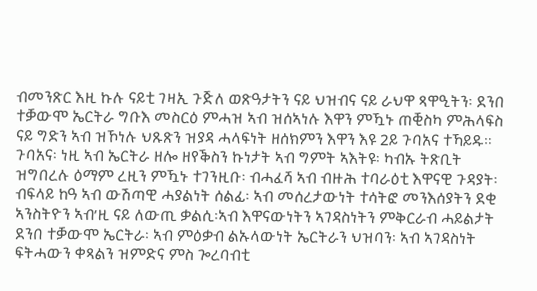ብመንጽር እዚ ኩሉ ናይቲ ገዛኢ ጉጅለ ወጽዓታትን ናይ ህዝብና ናይ ራህዋ ጻዋዒትን፡ ደንበ ተቓውሞ ኤርትራ ግቡእ መስርዕ ምሓዝ ኣብ ዝሰኣነሉ እዋን ምዃኑ ጠቒስካ ምሕላፍስ ናይ ግድን ኣብ ዝኾነሉ ህጹጽን ዝያዳ ሓላፍነት ዘሰክምን እዋን እዩ 2ይ ጉባአና ተኻይዱ።
ጉባአና፡ ነዚ ኣብ ኤርትራ ዘሎ ዘየቕስን ኩነታት ኣብ ግምት ኣእትዩ፡ ካብኡ ትጽቢት ዝግበረሉ ዕማም ረዚን ምዃኑ ተገንዚቡ፡ ብሓፈሻ ኣብ ብዙሕ ተባራዕቲ እዋናዊ ጉዳያት፡ ብፍላይ ከዓ ኣብ ውሽጣዊ ሓያልነት ሰልፊ፡ ኣብ መሰረታውነት ተሳትፎ መንእሰያትን ደቂ ኣንስትዮን ኣብ’ዚ ናይ ለውጢ ቃልሲ፡ኣብ እዋናውነትን ኣገዳስነትን ምቅርራብ ሓይልታት ደንበ ተቓውሞ ኤርትራ፡ ኣብ ምዕቃብ ልኡላውነት ኤርትራን ህዝባን፡ ኣብ ኣገዳስነት ፍትሓውን ቀጻልን ዝምድና ምስ ጐረባብቲ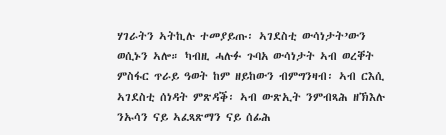ሃገራትን ኣትኪሉ ተመያይጡ፡ ኣገደስቲ ውሳነታት’ውን ወሲኑን ኣሎ። ካብዚ ሓሉፉ ጉባአ ውሳነታት ኣብ ወረቐት ምስፋር ጥራይ ዓወት ከም ዘይከውን ብምግንዛብ፡ ኣብ ርእሲ ኣገደስቲ ሰነዳት ምጽዳቕ፡ ኣብ ውጽኢት ንምብጻሕ ዘኽእሉ ንኡሳን ናይ ኣፈጻጽማን ናይ ሰፊሕ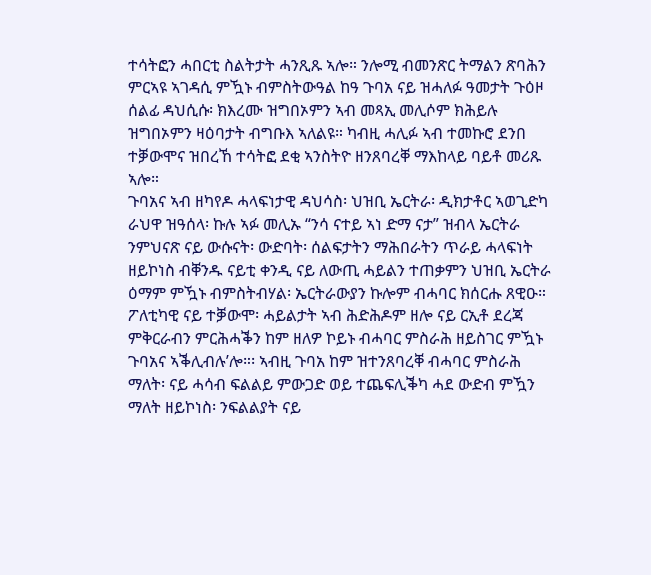ተሳትፎን ሓበርቲ ስልትታት ሓንጺጹ ኣሎ። ንሎሚ ብመንጽር ትማልን ጽባሕን ምርኣዩ ኣገዳሲ ምዃኑ ብምስትውዓል ከዓ ጉባአ ናይ ዝሓለፉ ዓመታት ጉዕዞ ሰልፊ ዳህሲሱ፡ ክእረሙ ዝግበኦምን ኣብ መጻኢ መሊሶም ክሕይሉ ዝግበኦምን ዛዕባታት ብግቡእ ኣለልዩ። ካብዚ ሓሊፉ ኣብ ተመኩሮ ደንበ ተቓውሞና ዝበረኸ ተሳትፎ ደቂ ኣንስትዮ ዘንጸባረቐ ማእከላይ ባይቶ መሪጹ ኣሎ።
ጉባአና ኣብ ዘካየዶ ሓላፍነታዊ ዳህሳስ፡ ህዝቢ ኤርትራ፡ ዲክታቶር ኣወጊድካ ራህዋ ዝዓሰላ፡ ኩሉ ኣፉ መሊኡ “ንሳ ናተይ ኣነ ድማ ናታ” ዝብላ ኤርትራ ንምህናጽ ናይ ውሱናት፡ ውድባት፡ ሰልፍታትን ማሕበራትን ጥራይ ሓላፍነት ዘይኮነስ ብቐንዱ ናይቲ ቀንዲ ናይ ለውጢ ሓይልን ተጠቃምን ህዝቢ ኤርትራ ዕማም ምዃኑ ብምስትብሃል፡ ኤርትራውያን ኩሎም ብሓባር ክሰርሑ ጸዊዑ። ፖለቲካዊ ናይ ተቓውሞ፡ ሓይልታት ኣብ ሕድሕዶም ዘሎ ናይ ርኢቶ ደረጃ ምቅርራብን ምርሕሓቕን ከም ዘለዎ ኮይኑ ብሓባር ምስራሕ ዘይስገር ምዃኑ ጉባአና ኣቕሊብሉ’ሎ።፡ ኣብዚ ጉባአ ከም ዝተንጸባረቐ ብሓባር ምስራሕ ማለት፡ ናይ ሓሳብ ፍልልይ ምውጋድ ወይ ተጨፍሊቕካ ሓደ ውድብ ምዃን ማለት ዘይኮነስ፡ ንፍልልያት ናይ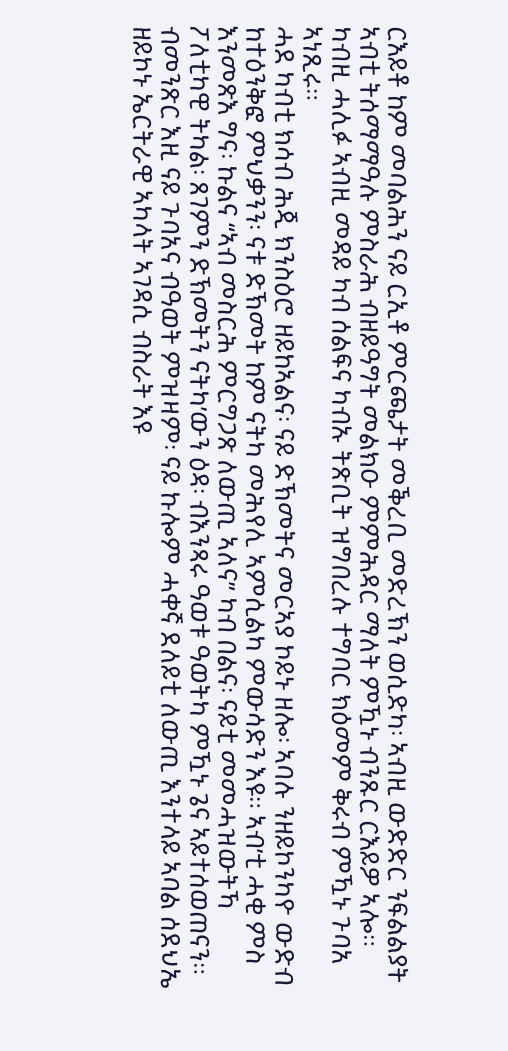ርእይቶ ከም መባልሕን ናይ ርኢቶ ምርጫታት መቕረቢ መድረኽን ወሲድካ፡ ኣብዚ ውድድር ንፍልልያት ኣብቲ ትሰማማዓሉ ምስራሕ ብዘይዓግት መልክዑ ምምሕዳር ማለት ምዃኑ ብንጹር ርእይዎ ኣሎ። ካብዚ ሓሊፉ ኣብዚ መዳይ ካብ ሰልፍና ካብኡ ትጽቢት ዝግበረሉ ተግባር ክዕመም ቅሩብ ምዃኑ ጉባአ ኣነጺሩ።
ሓደ ካብቲ ክሳብ ሕጂ ክንስዕሮ ዘይከኣልና፡ ናይ ድኽመትና መርኣያ ኮይኑ ዘሎ፡ ኣባሉ ንዘይኮንካዮ ውድብ ከተዕንቅፎ ምህቃንን፡ ናቱ ድኽመት ከም ናትካ መሕየሊ ኣምሲልካ ምውሳድን እዩ። ኣብ’ቲ ሓቂ ምስ እንመጽእ ግና፡ ኩልና “ኣብ መስርሕ ምርግጋጽ ለውጢ ኣለና” ካብ በልና፡ ናይቲ መመሓዝውትኻ ፖለቲካዊ ትካል፡ ጸገምን ድኽመትን ናትካ’ውን ዕዳ፡ ብእንጻሩ ዓወቱ ዓወትካ ምዃኑ ጌና ኣይተሰወጠናን። ብመንጽር እዚ ናይ ጉባአና ብዓወት ምዝዛም፡ ናይ ኩሎም ሓቀኛ ደለይቲ ለውጢ እንተላይ ኣባል ሰደህኤ ዘይኮኑ ኤርትራዊ ኣካላት ኣገዳሲ ብስራት እዩ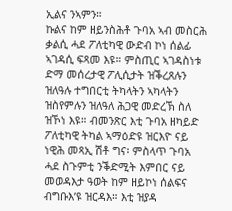ኢልና ንኣምን።
ኩልና ከም ዘይንስሕቶ ጉባአ ኣብ መስርሕ ቃልሲ ሓደ ፖለቲካዊ ውድብ ኮነ ሰልፊ ኣገዳሲ ፍጻመ እዩ። ምስጢር ኣገዳስነቱ ድማ መሰረታዊ ፖሊሲታት ዝቕረጸሉን ዝለዓሉ ተግበርቲ ትካላትን ኣካላትን ዝስየምሉን ዝለዓለ ሕጋዊ መድረኽ ስለ ዝኾነ እዩ። ብመንጽር እቲ ጉባአ ዘካይድ ፖለቲካዊ ትካል ኣማዕድዩ ዝርእዮ ናይ ነዊሕ መጻኢ ሽቶ ግና፡ ምስላጥ ጉባአ ሓደ ስጉምቲ ንቕድሚት እምበር ናይ መወዳእታ ዓወት ከም ዘይኮነ ሰልፍና ብግቡእ’ዩ ዝርዳእ። እቲ ዝያዳ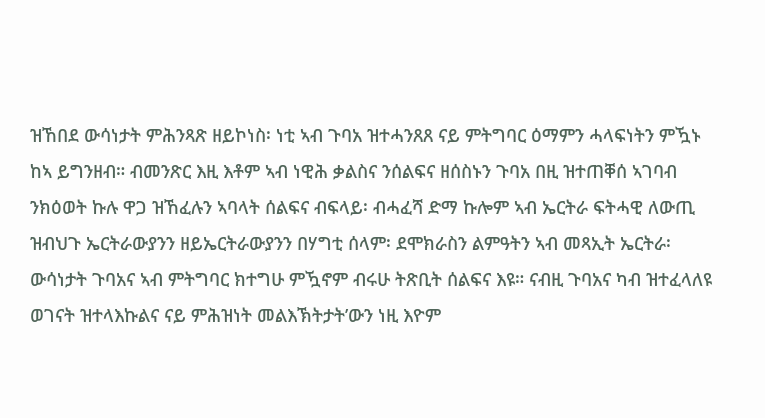ዝኸበደ ውሳነታት ምሕንጻጽ ዘይኮነስ፡ ነቲ ኣብ ጉባአ ዝተሓንጸጸ ናይ ምትግባር ዕማምን ሓላፍነትን ምዃኑ ከኣ ይግንዘብ። ብመንጽር እዚ እቶም ኣብ ነዊሕ ቃልስና ንሰልፍና ዘሰስኑን ጉባአ በዚ ዝተጠቐሰ ኣገባብ ንክዕወት ኩሉ ዋጋ ዝኸፈሉን ኣባላት ሰልፍና ብፍላይ፡ ብሓፈሻ ድማ ኩሎም ኣብ ኤርትራ ፍትሓዊ ለውጢ ዝብህጉ ኤርትራውያንን ዘይኤርትራውያንን በሃግቲ ሰላም፡ ደሞክራስን ልምዓትን ኣብ መጻኢት ኤርትራ፡ ውሳነታት ጉባአና ኣብ ምትግባር ክተግሁ ምዃኖም ብሩሁ ትጽቢት ሰልፍና እዩ። ናብዚ ጉባአና ካብ ዝተፈላለዩ ወገናት ዝተላእኩልና ናይ ምሕዝነት መልእኽትታት’ውን ነዚ እዮም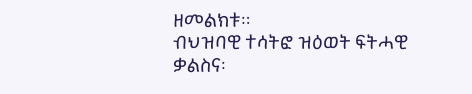ዘመልክቱ።
ብህዝባዊ ተሳትፎ ዝዕወት ፍትሓዊ ቃልስና፡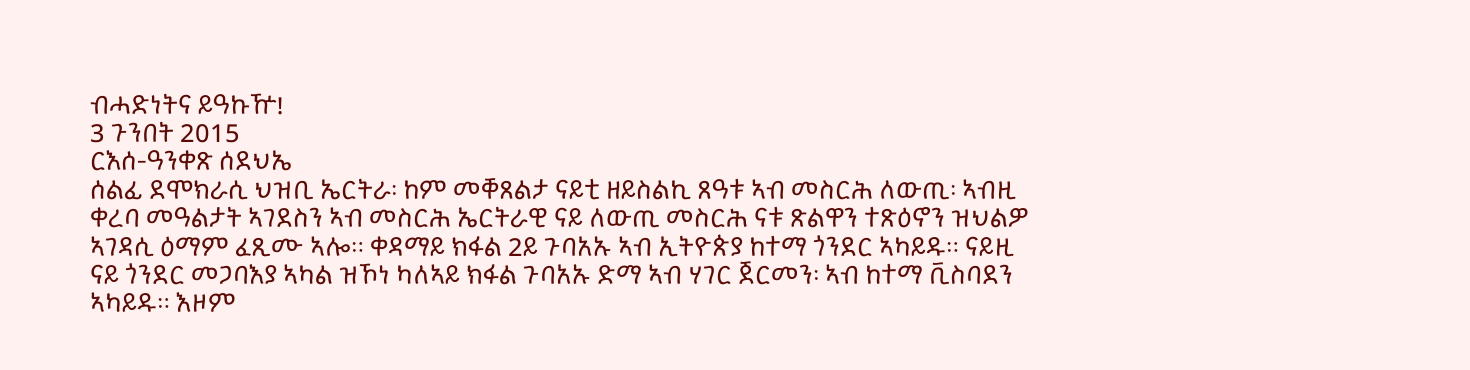ብሓድነትና ይዓኩዅ!
3 ጉንበት 2015
ርእሰ-ዓንቀጽ ሰደህኤ
ሰልፊ ደሞክራሲ ህዝቢ ኤርትራ፡ ከም መቐጸልታ ናይቲ ዘይስልኪ ጸዓቱ ኣብ መስርሕ ለውጢ፡ ኣብዚ ቀረባ መዓልታት ኣገደስን ኣብ መስርሕ ኤርትራዊ ናይ ለውጢ መስርሕ ናቱ ጽልዋን ተጽዕኖን ዝህልዎ ኣገዳሲ ዕማም ፈጺሙ ኣሎ። ቀዳማይ ክፋል 2ይ ጉባአኡ ኣብ ኢትዮጵያ ከተማ ጎንደር ኣካይዱ። ናይዚ ናይ ጎንደር መጋባእያ ኣካል ዝኾነ ካለኣይ ክፋል ጉባአኡ ድማ ኣብ ሃገር ጀርመን፡ ኣብ ከተማ ቪስባደን ኣካይዱ። እዞም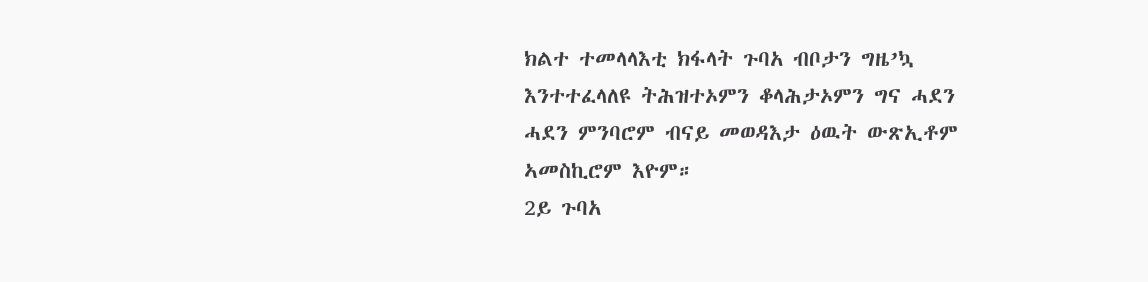ክልተ ተመላላእቲ ክፋላት ጉባአ ብቦታን ግዜ’ኳ እንተተፈላለዩ ትሕዝተኦምን ቆላሕታኦምን ግና ሓደን ሓደን ምንባሮም ብናይ መወዳእታ ዕዉት ውጽኢቶም ኣመስኪሮም እዮም።
2ይ ጉባአ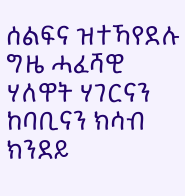ሰልፍና ዝተኻየደሉ ግዜ ሓፈሻዊ ሃለዋት ሃገርናን ከባቢናን ክሳብ ክንደይ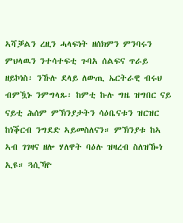ኣሻቓልን ረዚን ሓላፍነት ዘሰክምን ምንባሩን ምህላዉን ንተሳተፍቲ ጉባአ ሰልፍና ጥራይ ዘይኮነስ፡ ንኹሉ ደላይ ለውጢ ኤርትራዊ ብሩህ ብምዃኑ ንምግላጹ፡ ከምቲ ኩሉ ግዜ ዝግበር ናይ ናይቲ ሕሰም ምኽንያታትን ሳዕቤናቱን ዝርዝር ከነቕርብ ንግደድ ኣይመስለናን። ምኽንያቱ ከኣ ኣብ ገገዛና ዘሎ ሃለዋት ባዕሉ ዝዛረብ ስለዝዀነ ኢዩ። ጓሲኻዮ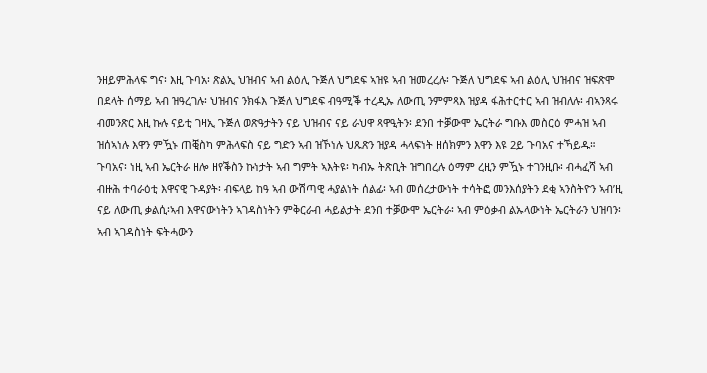ንዘይምሕላፍ ግና፡ እዚ ጉባአ፡ ጽልኢ ህዝብና ኣብ ልዕሊ ጉጅለ ህግደፍ ኣዝዩ ኣብ ዝመረረሉ፡ ጉጅለ ህግደፍ ኣብ ልዕሊ ህዝብና ዝፍጽሞ በደላት ሰማይ ኣብ ዝዓረገሉ፡ ህዝብና ንክፋእ ጉጅለ ህግደፍ ብዓሚቕ ተረዲኡ ለውጢ ንምምጻእ ዝያዳ ፋሕተርተር ኣብ ዝብለሉ፡ ብኣንጻሩ ብመንጽር እዚ ኩሉ ናይቲ ገዛኢ ጉጅለ ወጽዓታትን ናይ ህዝብና ናይ ራህዋ ጻዋዒትን፡ ደንበ ተቓውሞ ኤርትራ ግቡእ መስርዕ ምሓዝ ኣብ ዝሰኣነሉ እዋን ምዃኑ ጠቒስካ ምሕላፍስ ናይ ግድን ኣብ ዝኾነሉ ህጹጽን ዝያዳ ሓላፍነት ዘሰክምን እዋን እዩ 2ይ ጉባአና ተኻይዱ።
ጉባአና፡ ነዚ ኣብ ኤርትራ ዘሎ ዘየቕስን ኩነታት ኣብ ግምት ኣእትዩ፡ ካብኡ ትጽቢት ዝግበረሉ ዕማም ረዚን ምዃኑ ተገንዚቡ፡ ብሓፈሻ ኣብ ብዙሕ ተባራዕቲ እዋናዊ ጉዳያት፡ ብፍላይ ከዓ ኣብ ውሽጣዊ ሓያልነት ሰልፊ፡ ኣብ መሰረታውነት ተሳትፎ መንእሰያትን ደቂ ኣንስትዮን ኣብ’ዚ ናይ ለውጢ ቃልሲ፡ኣብ እዋናውነትን ኣገዳስነትን ምቅርራብ ሓይልታት ደንበ ተቓውሞ ኤርትራ፡ ኣብ ምዕቃብ ልኡላውነት ኤርትራን ህዝባን፡ ኣብ ኣገዳስነት ፍትሓውን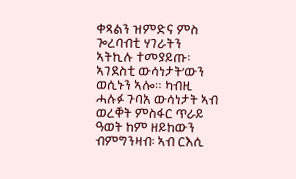ቀጻልን ዝምድና ምስ ጐረባብቲ ሃገራትን ኣትኪሉ ተመያይጡ፡ ኣገደስቲ ውሳነታት’ውን ወሲኑን ኣሎ። ካብዚ ሓሉፉ ጉባአ ውሳነታት ኣብ ወረቐት ምስፋር ጥራይ ዓወት ከም ዘይከውን ብምግንዛብ፡ ኣብ ርእሲ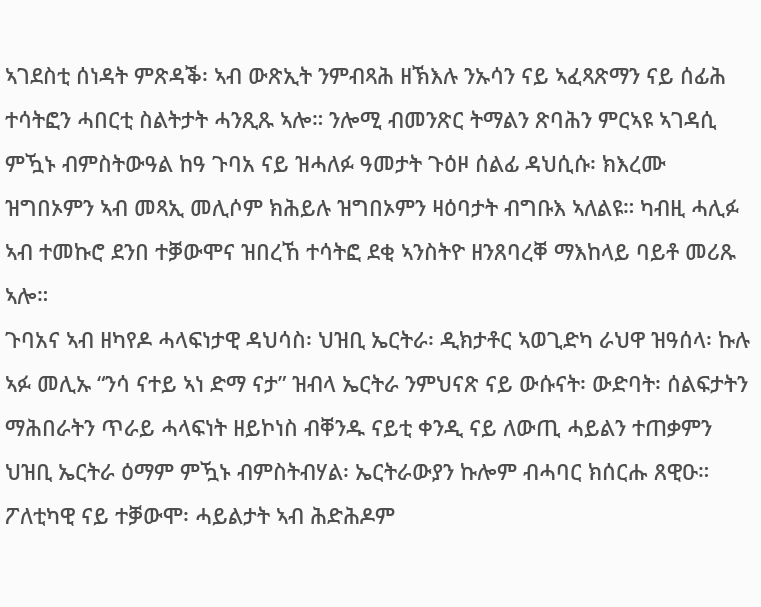ኣገደስቲ ሰነዳት ምጽዳቕ፡ ኣብ ውጽኢት ንምብጻሕ ዘኽእሉ ንኡሳን ናይ ኣፈጻጽማን ናይ ሰፊሕ ተሳትፎን ሓበርቲ ስልትታት ሓንጺጹ ኣሎ። ንሎሚ ብመንጽር ትማልን ጽባሕን ምርኣዩ ኣገዳሲ ምዃኑ ብምስትውዓል ከዓ ጉባአ ናይ ዝሓለፉ ዓመታት ጉዕዞ ሰልፊ ዳህሲሱ፡ ክእረሙ ዝግበኦምን ኣብ መጻኢ መሊሶም ክሕይሉ ዝግበኦምን ዛዕባታት ብግቡእ ኣለልዩ። ካብዚ ሓሊፉ ኣብ ተመኩሮ ደንበ ተቓውሞና ዝበረኸ ተሳትፎ ደቂ ኣንስትዮ ዘንጸባረቐ ማእከላይ ባይቶ መሪጹ ኣሎ።
ጉባአና ኣብ ዘካየዶ ሓላፍነታዊ ዳህሳስ፡ ህዝቢ ኤርትራ፡ ዲክታቶር ኣወጊድካ ራህዋ ዝዓሰላ፡ ኩሉ ኣፉ መሊኡ “ንሳ ናተይ ኣነ ድማ ናታ” ዝብላ ኤርትራ ንምህናጽ ናይ ውሱናት፡ ውድባት፡ ሰልፍታትን ማሕበራትን ጥራይ ሓላፍነት ዘይኮነስ ብቐንዱ ናይቲ ቀንዲ ናይ ለውጢ ሓይልን ተጠቃምን ህዝቢ ኤርትራ ዕማም ምዃኑ ብምስትብሃል፡ ኤርትራውያን ኩሎም ብሓባር ክሰርሑ ጸዊዑ። ፖለቲካዊ ናይ ተቓውሞ፡ ሓይልታት ኣብ ሕድሕዶም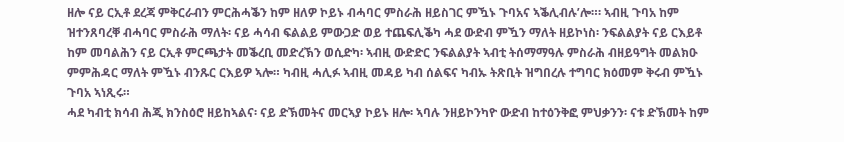ዘሎ ናይ ርኢቶ ደረጃ ምቅርራብን ምርሕሓቕን ከም ዘለዎ ኮይኑ ብሓባር ምስራሕ ዘይስገር ምዃኑ ጉባአና ኣቕሊብሉ’ሎ።፡ ኣብዚ ጉባአ ከም ዝተንጸባረቐ ብሓባር ምስራሕ ማለት፡ ናይ ሓሳብ ፍልልይ ምውጋድ ወይ ተጨፍሊቕካ ሓደ ውድብ ምዃን ማለት ዘይኮነስ፡ ንፍልልያት ናይ ርእይቶ ከም መባልሕን ናይ ርኢቶ ምርጫታት መቕረቢ መድረኽን ወሲድካ፡ ኣብዚ ውድድር ንፍልልያት ኣብቲ ትሰማማዓሉ ምስራሕ ብዘይዓግት መልክዑ ምምሕዳር ማለት ምዃኑ ብንጹር ርእይዎ ኣሎ። ካብዚ ሓሊፉ ኣብዚ መዳይ ካብ ሰልፍና ካብኡ ትጽቢት ዝግበረሉ ተግባር ክዕመም ቅሩብ ምዃኑ ጉባአ ኣነጺሩ።
ሓደ ካብቲ ክሳብ ሕጂ ክንስዕሮ ዘይከኣልና፡ ናይ ድኽመትና መርኣያ ኮይኑ ዘሎ፡ ኣባሉ ንዘይኮንካዮ ውድብ ከተዕንቅፎ ምህቃንን፡ ናቱ ድኽመት ከም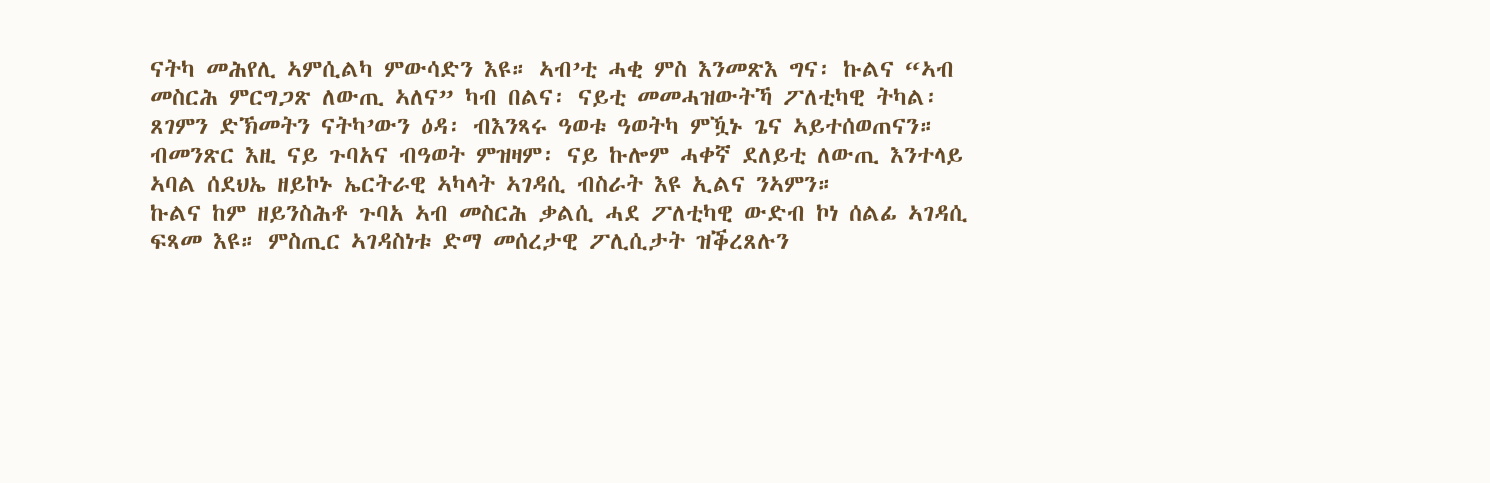ናትካ መሕየሊ ኣምሲልካ ምውሳድን እዩ። ኣብ’ቲ ሓቂ ምስ እንመጽእ ግና፡ ኩልና “ኣብ መስርሕ ምርግጋጽ ለውጢ ኣለና” ካብ በልና፡ ናይቲ መመሓዝውትኻ ፖለቲካዊ ትካል፡ ጸገምን ድኽመትን ናትካ’ውን ዕዳ፡ ብእንጻሩ ዓወቱ ዓወትካ ምዃኑ ጌና ኣይተሰወጠናን። ብመንጽር እዚ ናይ ጉባአና ብዓወት ምዝዛም፡ ናይ ኩሎም ሓቀኛ ደለይቲ ለውጢ እንተላይ ኣባል ሰደህኤ ዘይኮኑ ኤርትራዊ ኣካላት ኣገዳሲ ብስራት እዩ ኢልና ንኣምን።
ኩልና ከም ዘይንስሕቶ ጉባአ ኣብ መስርሕ ቃልሲ ሓደ ፖለቲካዊ ውድብ ኮነ ሰልፊ ኣገዳሲ ፍጻመ እዩ። ምስጢር ኣገዳስነቱ ድማ መሰረታዊ ፖሊሲታት ዝቕረጸሉን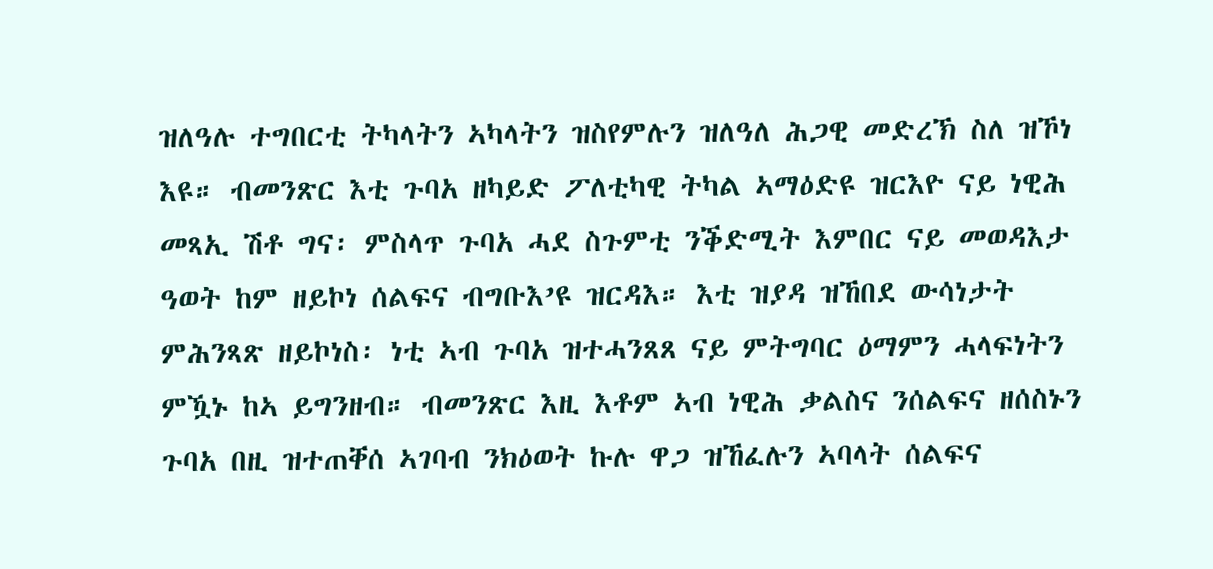ዝለዓሉ ተግበርቲ ትካላትን ኣካላትን ዝስየምሉን ዝለዓለ ሕጋዊ መድረኽ ስለ ዝኾነ እዩ። ብመንጽር እቲ ጉባአ ዘካይድ ፖለቲካዊ ትካል ኣማዕድዩ ዝርእዮ ናይ ነዊሕ መጻኢ ሽቶ ግና፡ ምስላጥ ጉባአ ሓደ ስጉምቲ ንቕድሚት እምበር ናይ መወዳእታ ዓወት ከም ዘይኮነ ሰልፍና ብግቡእ’ዩ ዝርዳእ። እቲ ዝያዳ ዝኸበደ ውሳነታት ምሕንጻጽ ዘይኮነስ፡ ነቲ ኣብ ጉባአ ዝተሓንጸጸ ናይ ምትግባር ዕማምን ሓላፍነትን ምዃኑ ከኣ ይግንዘብ። ብመንጽር እዚ እቶም ኣብ ነዊሕ ቃልስና ንሰልፍና ዘሰስኑን ጉባአ በዚ ዝተጠቐሰ ኣገባብ ንክዕወት ኩሉ ዋጋ ዝኸፈሉን ኣባላት ሰልፍና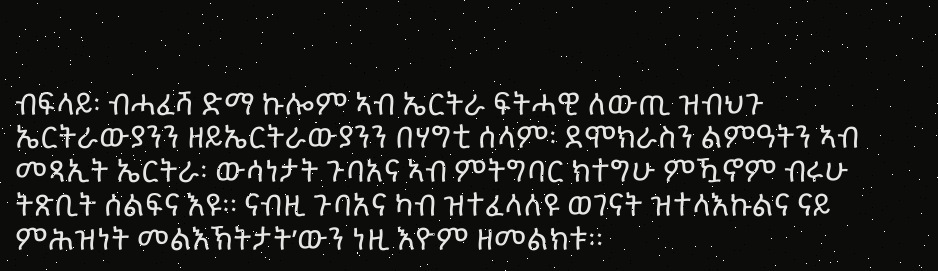ብፍላይ፡ ብሓፈሻ ድማ ኩሎም ኣብ ኤርትራ ፍትሓዊ ለውጢ ዝብህጉ ኤርትራውያንን ዘይኤርትራውያንን በሃግቲ ሰላም፡ ደሞክራስን ልምዓትን ኣብ መጻኢት ኤርትራ፡ ውሳነታት ጉባአና ኣብ ምትግባር ክተግሁ ምዃኖም ብሩሁ ትጽቢት ሰልፍና እዩ። ናብዚ ጉባአና ካብ ዝተፈላለዩ ወገናት ዝተላእኩልና ናይ ምሕዝነት መልእኽትታት’ውን ነዚ እዮም ዘመልክቱ።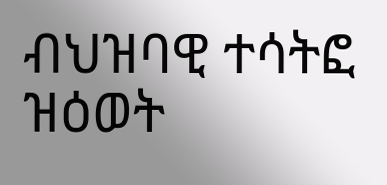ብህዝባዊ ተሳትፎ ዝዕወት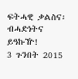ፍትሓዊ ቃልስና፡ ብሓድነትና ይዓኩዅ!
3 ጉንበት 2015